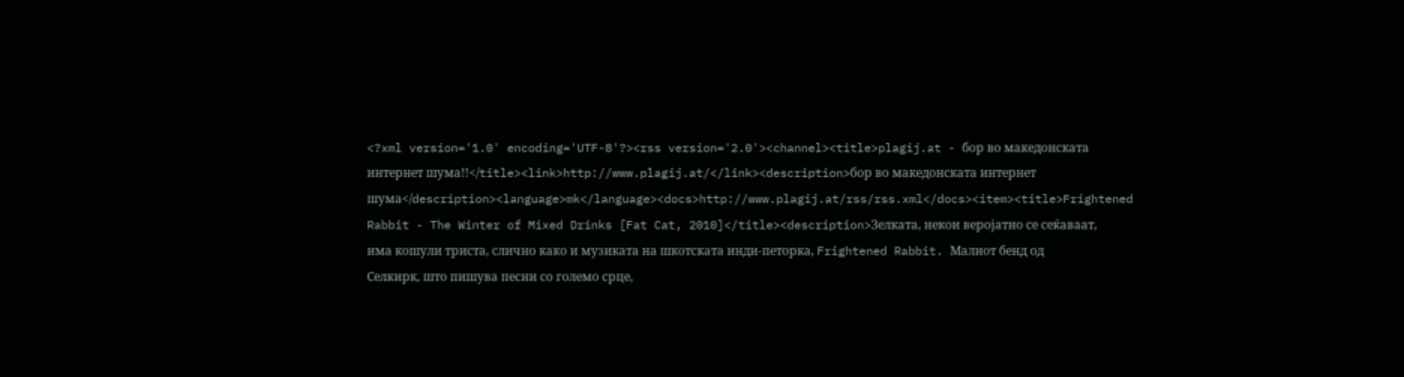<?xml version='1.0' encoding='UTF-8'?><rss version='2.0'><channel><title>plagij.at - бор во македонската интернет шума!!</title><link>http://www.plagij.at/</link><description>бор во македонската интернет шума</description><language>mk</language><docs>http://www.plagij.at/rss/rss.xml</docs><item><title>Frightened Rabbit - The Winter of Mixed Drinks [Fat Cat, 2010]</title><description>Зелката, некои веројатно се сеќаваат, има кошули триста, слично како и музиката на шкотската инди-петорка, Frightened Rabbit. Малиот бенд од Селкирк, што пишува песни со големо срце,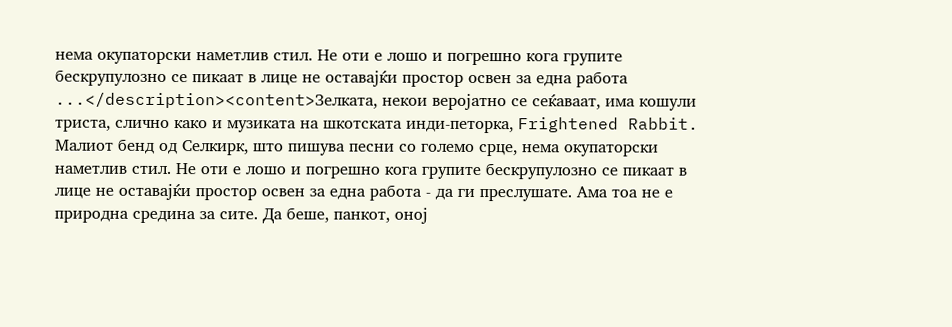нема окупаторски наметлив стил. Не оти е лошо и погрешно кога групите бескрупулозно се пикаат в лице не оставајќи простор освен за една работа  ...</description><content>Зелката, некои веројатно се сеќаваат, има кошули триста, слично како и музиката на шкотската инди-петорка, Frightened Rabbit. Малиот бенд од Селкирк, што пишува песни со големо срце, нема окупаторски наметлив стил. Не оти е лошо и погрешно кога групите бескрупулозно се пикаат в лице не оставајќи простор освен за една работа - да ги преслушате. Ама тоа не е природна средина за сите. Да беше, панкот, оној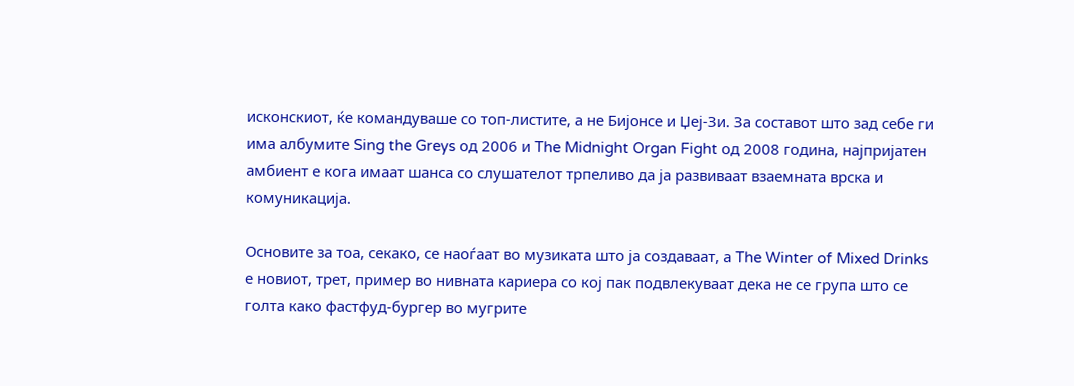исконскиот, ќе командуваше со топ-листите, а не Бијонсе и Џеј-Зи. За составот што зад себе ги има албумите Sing the Greys од 2006 и The Midnight Organ Fight од 2008 година, најпријатен амбиент е кога имаат шанса со слушателот трпеливо да ја развиваат взаемната врска и комуникација.

Основите за тоа, секако, се наоѓаат во музиката што ја создаваат, а The Winter of Mixed Drinks е новиот, трет, пример во нивната кариера со кој пак подвлекуваат дека не се група што се голта како фастфуд-бургер во мугрите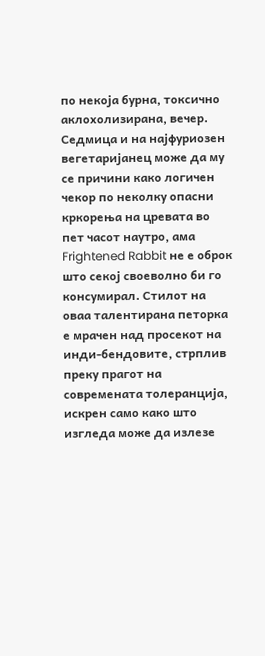по некоја бурна, токсично аклохолизирана, вечер. Седмица и на најфуриозен вегетаријанец може да му се причини како логичен чекор по неколку опасни кркорења на цревата во пет часот наутро, ама Frightened Rabbit не е оброк што секој своеволно би го консумирал. Стилот на оваа талентирана петорка е мрачен над просекот на инди-бендовите, стрплив преку прагот на современата толеранција, искрен само како што изгледа може да излезе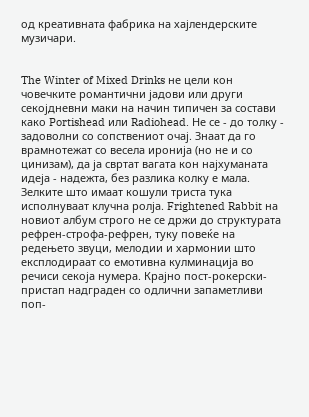од креативната фабрика на хајлендерските музичари.


The Winter of Mixed Drinks не цели кон човечките романтични јадови или други секојдневни маки на начин типичен за состави како Portishead или Radiohead. Не се - до толку - задоволни со сопствениот очај. Знаат да го врамнотежат со весела иронија (но не и со цинизам), да ја свртат вагата кон најхуманата идеја - надежта, без разлика колку е мала. Зелките што имаат кошули триста тука исполнуваат клучна ролја. Frightened Rabbit на новиот албум строго не се држи до структурата рефрен-строфа-рефрен, туку повеќе на редењето звуци, мелодии и хармонии што експлодираат со емотивна кулминација во речиси секоја нумера. Крајно пост-рокерски-пристап надграден со одлични запаметливи поп-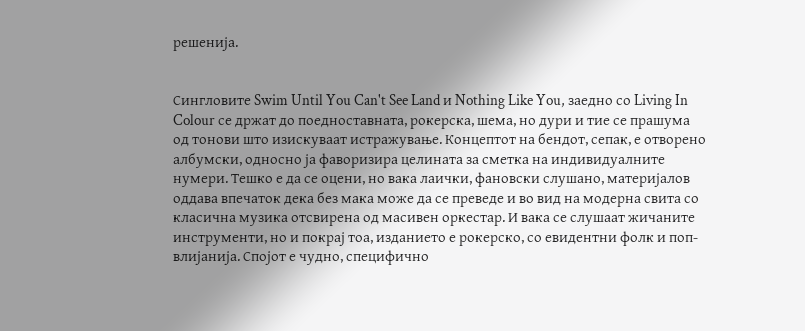решенија.


Сингловите Swim Until You Can't See Land и Nothing Like You, заедно со Living In Colour се држат до поедноставната, рокерска, шема, но дури и тие се прашума од тонови што изискуваат истражување. Концептот на бендот, сепак, е отворено албумски, односно ја фаворизира целината за сметка на индивидуалните нумери. Тешко е да се оцени, но вака лаички, фановски слушано, материјалов оддава впечаток дека без мака може да се преведе и во вид на модерна свита со класична музика отсвирена од масивен оркестар. И вака се слушаат жичаните инструменти, но и покрај тоа, изданието е рокерско, со евидентни фолк и поп-влијанија. Спојот е чудно, специфично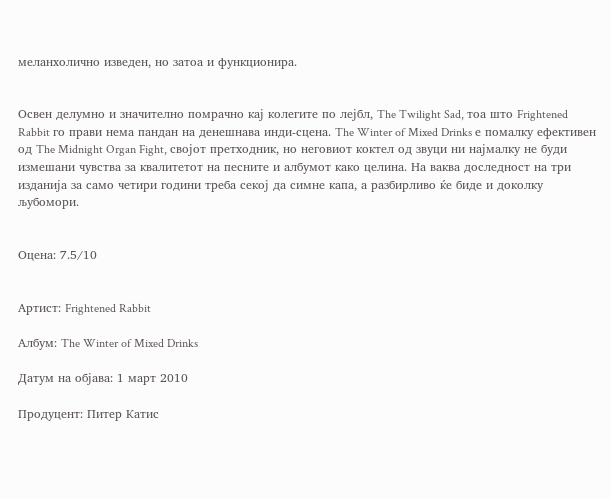меланхолично изведен, но затоа и функционира.


Освен делумно и значително помрачно кај колегите по лејбл, The Twilight Sad, тоа што Frightened Rabbit го прави нема пандан на денешнава инди-сцена. The Winter of Mixed Drinks е помалку ефективен од The Midnight Organ Fight, својот претходник, но неговиот коктел од звуци ни најмалку не буди измешани чувства за квалитетот на песните и албумот како целина. На ваква доследност на три изданија за само четири години треба секој да симне капа, а разбирливо ќе биде и доколку љубомори.


Оцена: 7.5/10


Артист: Frightened Rabbit

Албум: The Winter of Mixed Drinks

Датум на објава: 1 март 2010

Продуцент: Питер Катис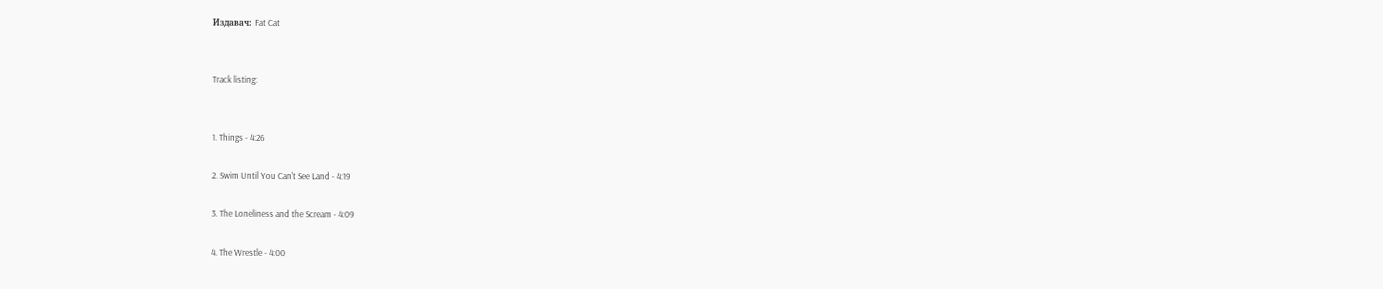Издавач: Fat Cat


Track listing:


1. Things - 4:26

2. Swim Until You Can't See Land - 4:19

3. The Loneliness and the Scream - 4:09

4. The Wrestle - 4:00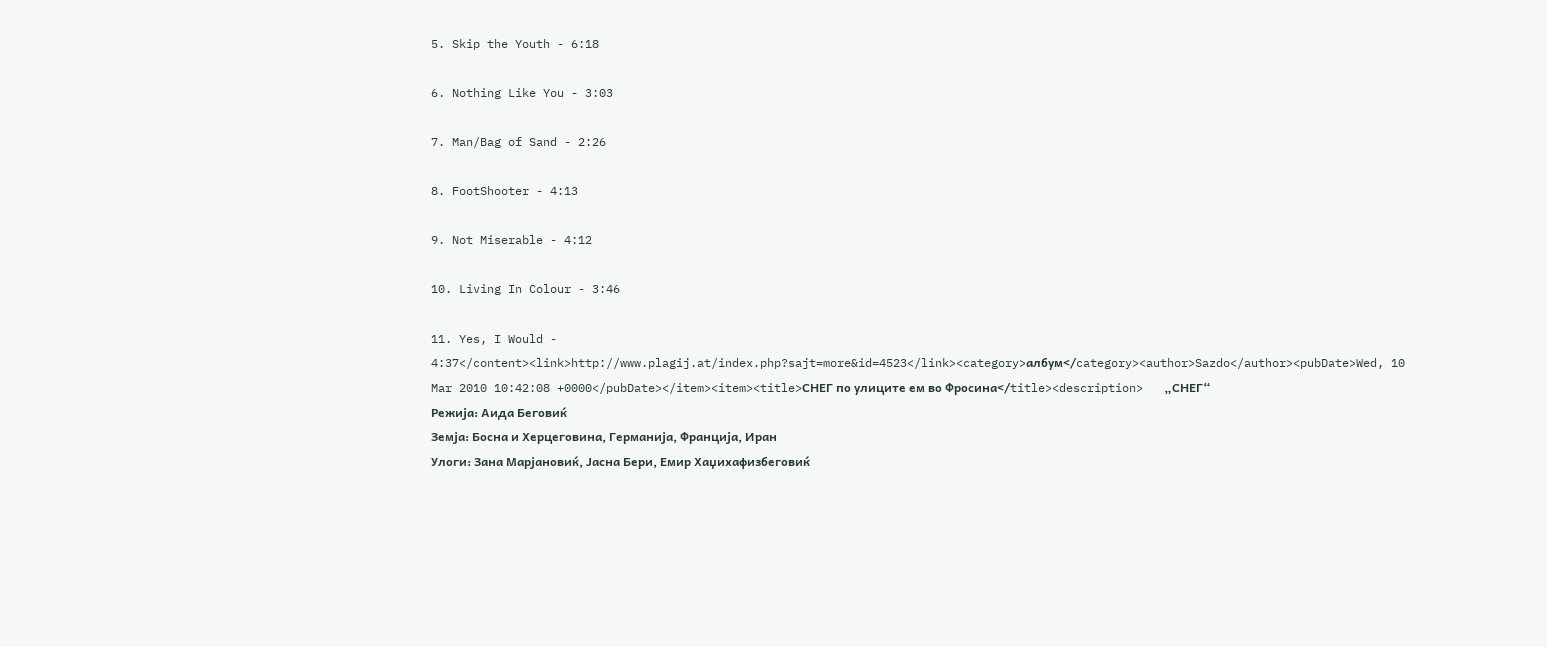5. Skip the Youth - 6:18

6. Nothing Like You - 3:03

7. Man/Bag of Sand - 2:26

8. FootShooter - 4:13

9. Not Miserable - 4:12

10. Living In Colour - 3:46

11. Yes, I Would - 4:37</content><link>http://www.plagij.at/index.php?sajt=more&id=4523</link><category>албум</category><author>Sazdo</author><pubDate>Wed, 10 Mar 2010 10:42:08 +0000</pubDate></item><item><title>СНЕГ по улиците ем во Фросина</title><description>   „СНЕГ“
Режија: Аида Беговиќ
Земја: Босна и Херцеговина, Германија, Франција, Иран
Улоги: Зана Марјановиќ, Јасна Бери, Емир Хаџихафизбеговиќ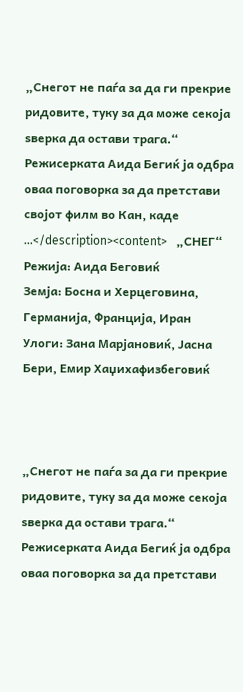„Снегот не паѓа за да ги прекрие ридовите, туку за да може секоја ѕверка да остави трага.“
Режисерката Аида Бегиќ ја одбра оваа поговорка за да претстави својот филм во Кан, каде  ...</description><content>   „СНЕГ“
Режија: Аида Беговиќ
Земја: Босна и Херцеговина, Германија, Франција, Иран
Улоги: Зана Марјановиќ, Јасна Бери, Емир Хаџихафизбеговиќ



„Снегот не паѓа за да ги прекрие ридовите, туку за да може секоја ѕверка да остави трага.“
Режисерката Аида Бегиќ ја одбра оваа поговорка за да претстави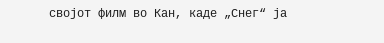својот филм во Кан, каде „Снег“ ја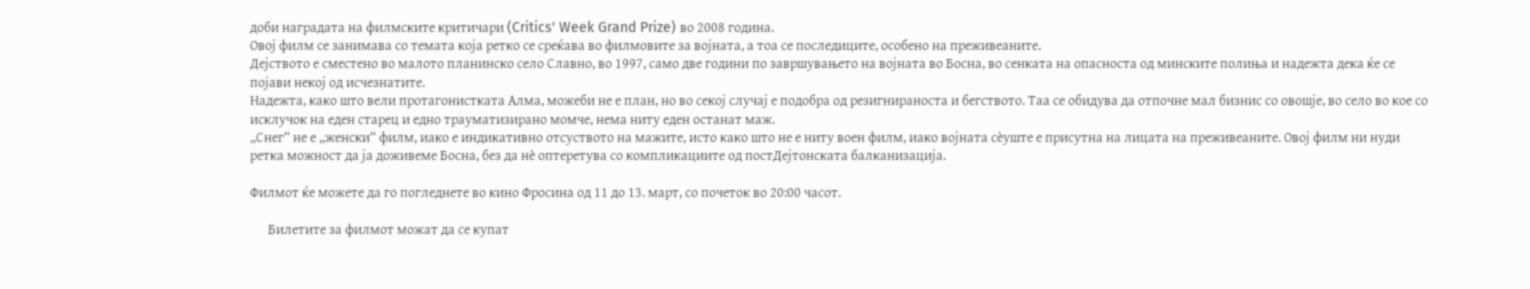доби наградата на филмските критичари (Critics' Week Grand Prize) во 2008 година.
Овој филм се занимава со темата која ретко се среќава во филмовите за војната, а тоа се последиците, особено на преживеаните.
Дејството е сместено во малото планинско село Славно, во 1997, само две години по завршувањето на војната во Босна, во сенката на опасноста од минските полиња и надежта дека ќе се појави некој од исчезнатите.
Надежта, како што вели протагонистката Алма, можеби не е план, но во секој случај е подобра од резигнираноста и бегството. Таа се обидува да отпочне мал бизнис со овошје, во село во кое со исклучок на еден старец и едно трауматизирано момче, нема ниту еден останат маж.
„Снег“ не е „женски“ филм, иако е индикативно отсуството на мажите, исто како што не е ниту воен филм, иако војната сèуште е присутна на лицата на преживеаните. Овој филм ни нуди ретка можност да ја доживеме Босна, без да нè оптеретува со компликациите од постДејтонската балканизација.

Филмот ќе можете да го погледнете во кино Фросина од 11 до 13. март, со почеток во 20:00 часот.

      Билетите за филмот можат да се купат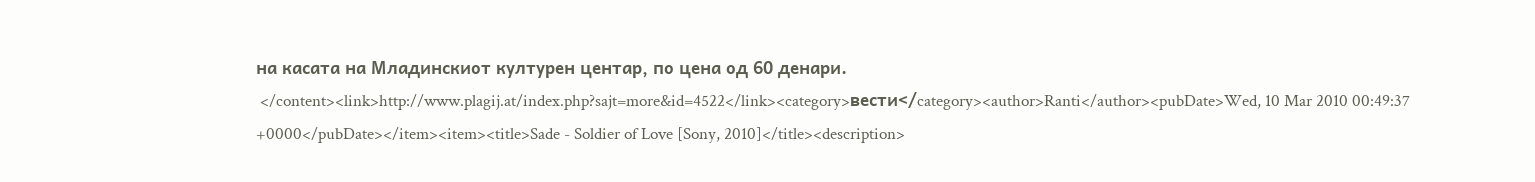на касата на Младинскиот културен центар, по цена од 60 денари.
 </content><link>http://www.plagij.at/index.php?sajt=more&id=4522</link><category>вести</category><author>Ranti</author><pubDate>Wed, 10 Mar 2010 00:49:37 +0000</pubDate></item><item><title>Sade - Soldier of Love [Sony, 2010]</title><description>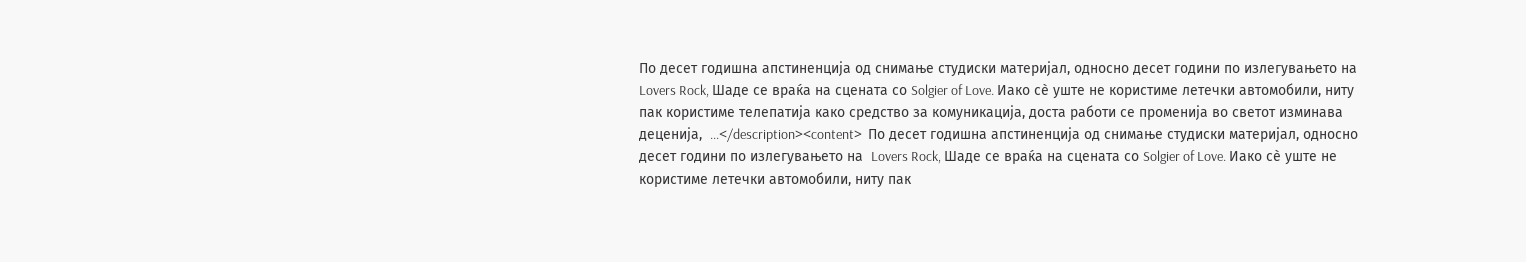По десет годишна апстиненција од снимање студиски материјал, односно десет години по излегувањето на  Lovers Rock, Шаде се враќа на сцената со Solgier of Love. Иако сè уште не користиме летечки автомобили, ниту пак користиме телепатија како средство за комуникација, доста работи се промениja во светот изминава деценија,  ...</description><content>  По десет годишна апстиненција од снимање студиски материјал, односно десет години по излегувањето на  Lovers Rock, Шаде се враќа на сцената со Solgier of Love. Иако сè уште не користиме летечки автомобили, ниту пак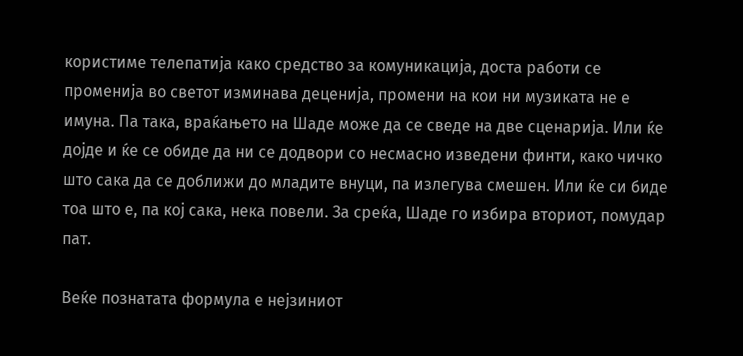користиме телепатија како средство за комуникација, доста работи се промениja во светот изминава деценија, промени на кои ни музиката не е имуна. Па така, враќањето на Шаде може да се сведе на две сценарија. Или ќе дојде и ќе се обиде да ни се додвори со несмасно изведени финти, како чичко што сака да се доближи до младите внуци, па излегува смешен. Или ќе си биде тоа што е, па кој сака, нека повели. За среќа, Шаде го избира вториот, помудар пат.

Веќе познатата формула е нејзиниот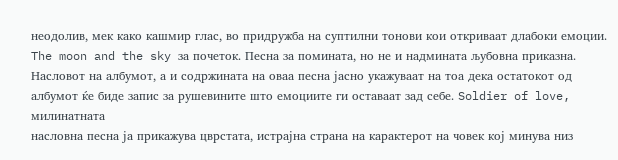неодолив, мек како кашмир глас, во придружба на суптилни тонови кои откриваат длабоки емоции.  The moon and the sky за почеток. Песна за помината, но не и надмината љубовна приказна. Насловот на албумот, а и содржината на оваа песна јасно укажуваат на тоа дека остатокот од албумот ќе биде запис за рушевините што емоциите ги оставаат зад себе. Soldier of love, милинатната
насловна песна ја прикажува цврстата, истрајна страна на карактерот на човек кој минува низ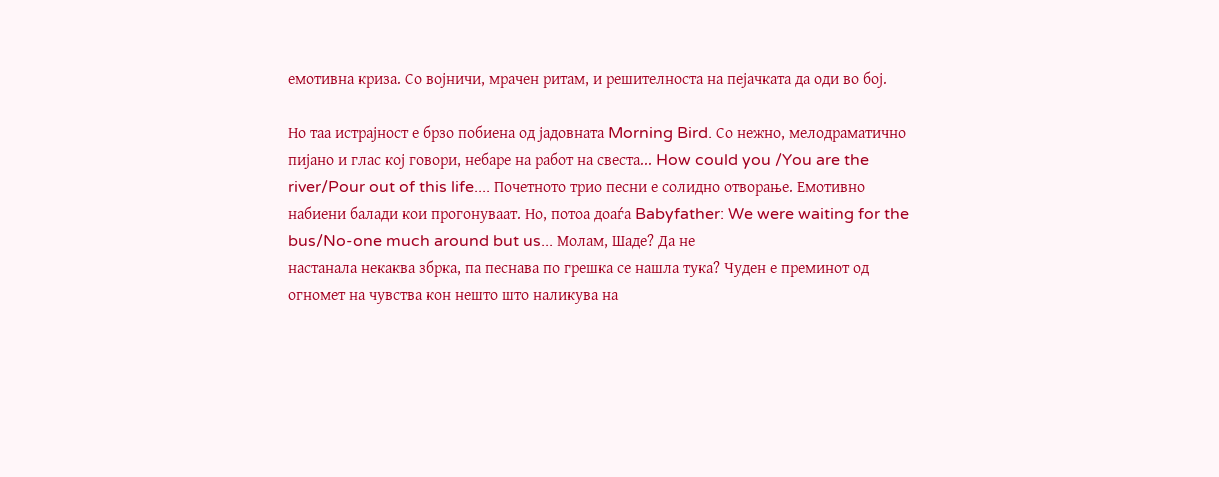емотивна криза. Со војничи, мрачен ритам, и решителноста на пејачката да оди во бој.

Но таа истрајност е брзо побиена од јадовната Morning Bird. Со нежно, мелодраматично пијано и глас кој говори, небаре на работ на свеста... How could you /You are the river/Pour out of this life.... Почетното трио песни е солидно отворање. Емотивно набиени балади кои прогонуваат. Но, потоа доаѓа Babyfather: We were waiting for the bus/No-one much around but us... Молам, Шаде? Да не
настанала некаква збрка, па песнава по грешка се нашла тука? Чуден е преминот од огномет на чувства кон нешто што наликува на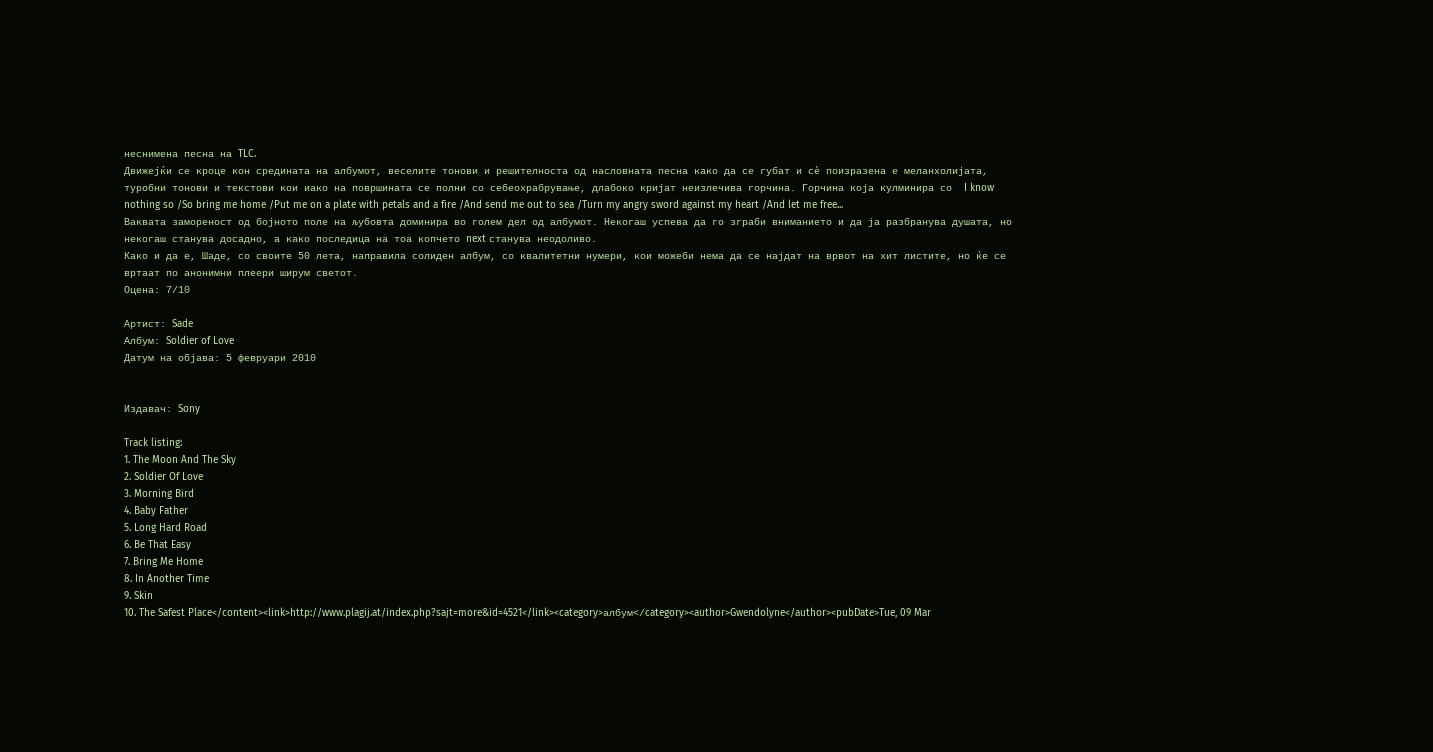неснимена песна на TLC.
Движејќи се кроце кон средината на албумот, веселите тонови и решителноста од насловната песна како да се губат и сè поизразена е меланхолијата, туробни тонови и текстови кои иако на површината се полни со себеохрабрување, длабоко кријат неизлечива горчина. Горчина која кулминира со  I know nothing so /So bring me home /Put me on a plate with petals and a fire /And send me out to sea /Turn my angry sword against my heart /And let me free...
Ваквата замореност од бојното поле на љубовта доминира во голем дел од албумот. Некогаш успева да го зграби вниманието и да ја разбранува душата, но некогаш станува досадно, а како последица на тоа копчето next станува неодоливо.
Како и да е, Шаде, со своите 50 лета, направила солиден албум, со квалитетни нумери, кои можеби нема да се најдат на врвот на хит листите, но ќе се вртаат по анонимни плеери ширум светот.
Оцена: 7/10

Артист: Sade
Албум: Soldier of Love
Датум на објава: 5 февруари 2010


Издавач: Sony

Track listing:
1. The Moon And The Sky
2. Soldier Of Love
3. Morning Bird
4. Baby Father
5. Long Hard Road
6. Be That Easy
7. Bring Me Home
8. In Another Time
9. Skin
10. The Safest Place</content><link>http://www.plagij.at/index.php?sajt=more&id=4521</link><category>албум</category><author>Gwendolyne</author><pubDate>Tue, 09 Mar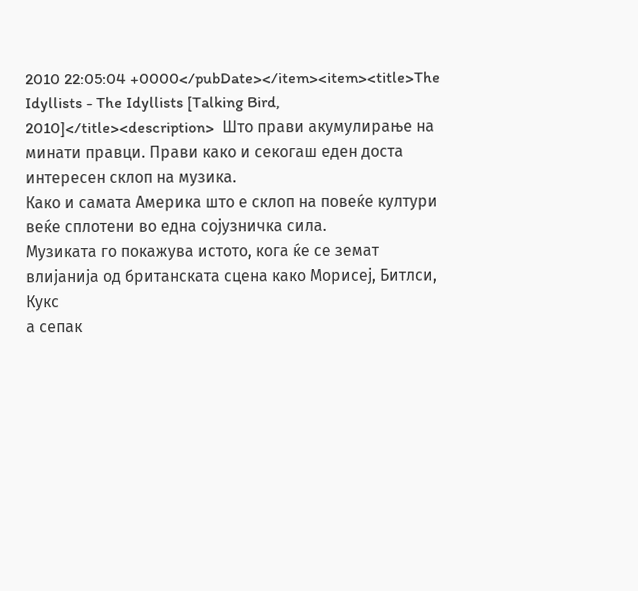2010 22:05:04 +0000</pubDate></item><item><title>The Idyllists - The Idyllists [Talking Bird, 2010]</title><description>  Што прави акумулирање на минати правци. Прави како и секогаш еден доста интересен склоп на музика.
Како и самата Америка што е склоп на повеќе култури веќе сплотени во една сојузничка сила.
Музиката го покажува истото, кога ќе се земат влијанија од британската сцена како Морисеј, Битлси, Кукс
а сепак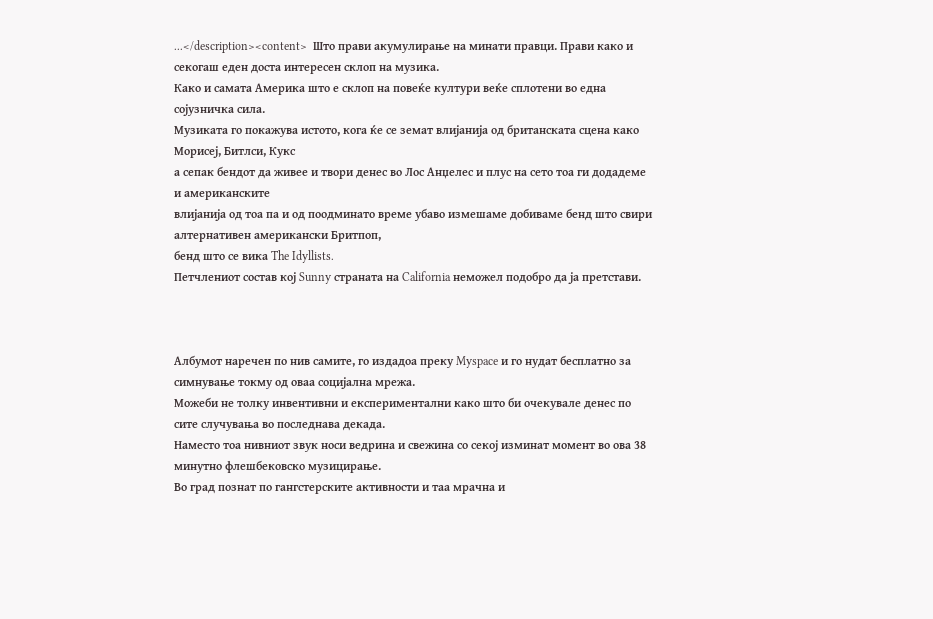...</description><content>  Што прави акумулирање на минати правци. Прави како и секогаш еден доста интересен склоп на музика.
Како и самата Америка што е склоп на повеќе култури веќе сплотени во една сојузничка сила.
Музиката го покажува истото, кога ќе се земат влијанија од британската сцена како Морисеј, Битлси, Кукс
а сепак бендот да живее и твори денес во Лос Анџелес и плус на сето тоа ги додадеме и американските
влијанија од тоа па и од поодминато време убаво измешаме добиваме бенд што свири алтернативен американски Бритпоп,
бенд што се вика The Idyllists.
Петчлениот состав кој Sunny страната на California неможел подобро да ја претстави.



Албумот наречен по нив самите, го издадоа преку Myspace и го нудат бесплатно за симнување токму од оваа социјална мрежа.
Можеби не толку инвентивни и експериментални како што би очекувале денес по сите случувања во последнава декада.
Наместо тоа нивниот звук носи ведрина и свежина со секој изминат момент во ова 38 минутно флешбековско музицирање.
Во град познат по гангстерските активности и таа мрачна и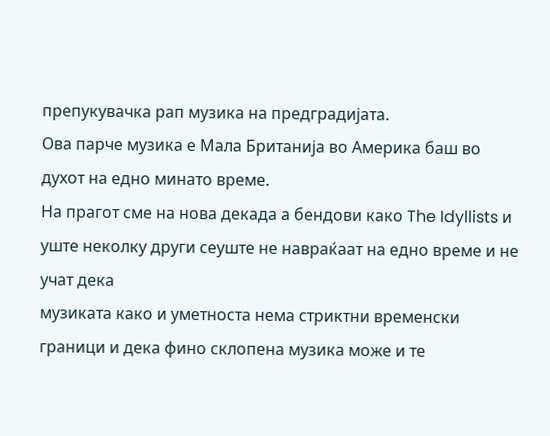препукувачка рап музика на предградијата.
Ова парче музика е Мала Британија во Америка баш во духот на едно минато време.
На прагот сме на нова декада а бендови како The Idyllists и уште неколку други сеуште не навраќаат на едно време и не учат дека
музиката како и уметноста нема стриктни временски граници и дека фино склопена музика може и те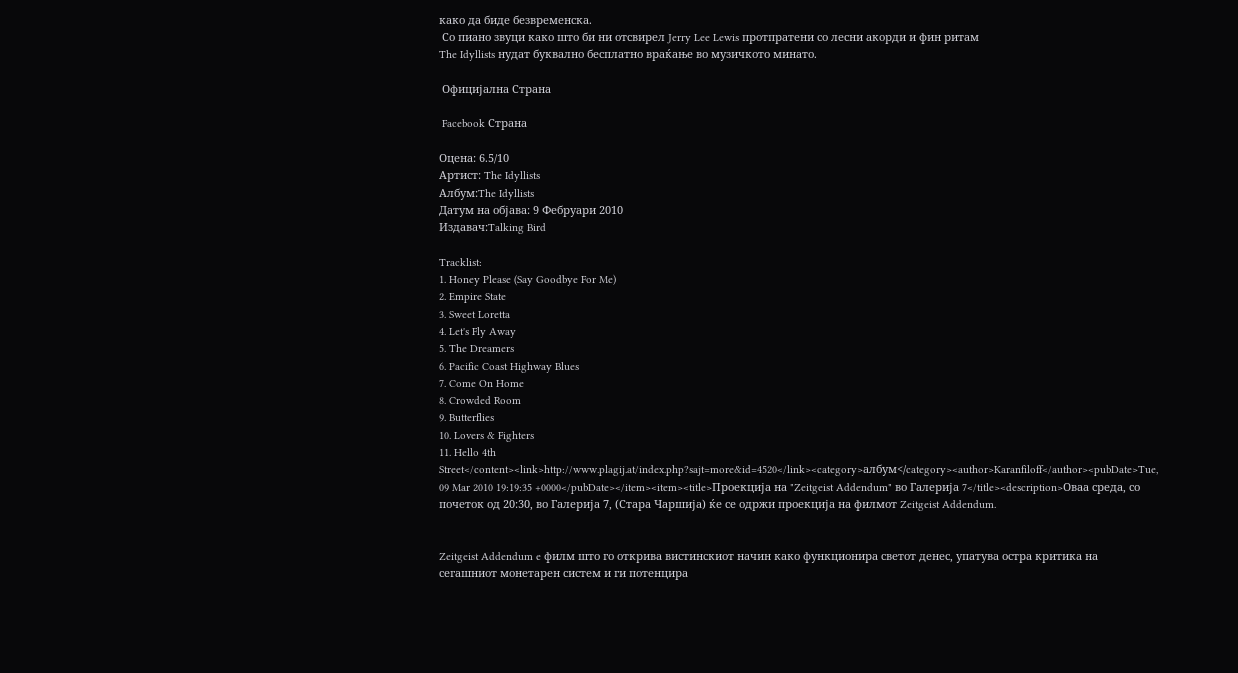како да биде безвременска.
 Со пиано звуци како што би ни отсвирел Jerry Lee Lewis протпратени со лесни акорди и фин ритам
The Idyllists нудат буквално бесплатно враќање во музичкото минато.

 Официјална Страна

 Facebook Страна

Оцена: 6.5/10
Артист: The Idyllists
Албум:The Idyllists
Датум на објава: 9 Фебруари 2010
Издавач:Talking Bird

Tracklist:
1. Honey Please (Say Goodbye For Me)
2. Empire State
3. Sweet Loretta
4. Let's Fly Away
5. The Dreamers
6. Pacific Coast Highway Blues
7. Come On Home
8. Crowded Room
9. Butterflies
10. Lovers & Fighters
11. Hello 4th Street</content><link>http://www.plagij.at/index.php?sajt=more&id=4520</link><category>албум</category><author>Karanfiloff</author><pubDate>Tue, 09 Mar 2010 19:19:35 +0000</pubDate></item><item><title>Проекција на "Zeitgeist Addendum" во Галерија 7</title><description>Оваа среда, со почеток од 20:30, во Галерија 7, (Стара Чаршија) ќе се одржи проекција на филмот Zeitgeist Addendum.


Zeitgeist Addendum e филм што го открива вистинскиот начин како функционира светот денес, упатува остра критика на сегашниот монетарен систем и ги потенцира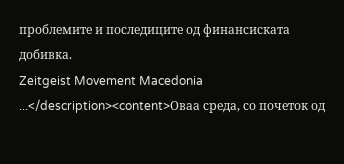проблемите и последиците од финансиската добивка.
Zeitgeist Movement Macedonia  ...</description><content>Оваа среда, со почеток од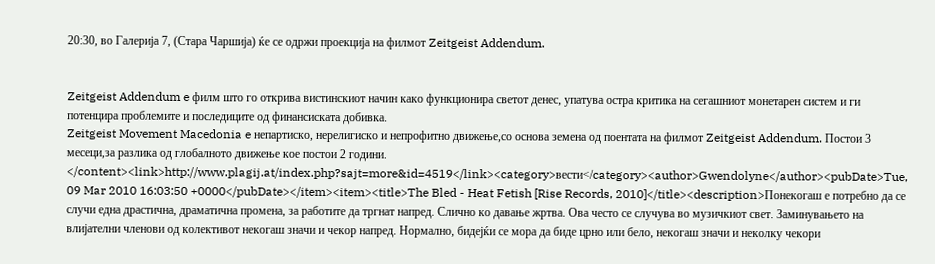20:30, во Галерија 7, (Стара Чаршија) ќе се одржи проекција на филмот Zeitgeist Addendum.


Zeitgeist Addendum e филм што го открива вистинскиот начин како функционира светот денес, упатува остра критика на сегашниот монетарен систем и ги потенцира проблемите и последиците од финансиската добивка.
Zeitgeist Movement Macedonia e непартиско, нерелигиско и непрофитно движење,со основа земена од поентата на филмот Zeitgeist Addendum. Постои 3 месеци,за разлика од глобалното движење кое постои 2 години.
</content><link>http://www.plagij.at/index.php?sajt=more&id=4519</link><category>вести</category><author>Gwendolyne</author><pubDate>Tue, 09 Mar 2010 16:03:50 +0000</pubDate></item><item><title>The Bled - Heat Fetish [Rise Records, 2010]</title><description>Понекогаш е потребно да се случи една драстична, драматична промена, за работите да тргнат напред. Слично ко давање жртва. Ова често се случува во музичкиот свет. Заминувањето на влијателни членови од колективот некогаш значи и чекор напред. Нормално, бидејќи се мора да биде црно или бело, некогаш значи и неколку чекори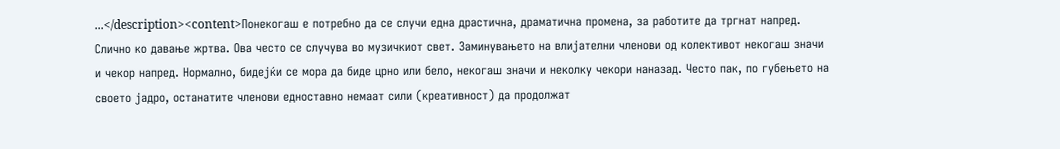...</description><content>Понекогаш е потребно да се случи една драстична, драматична промена, за работите да тргнат напред. Слично ко давање жртва. Ова често се случува во музичкиот свет. Заминувањето на влијателни членови од колективот некогаш значи и чекор напред. Нормално, бидејќи се мора да биде црно или бело, некогаш значи и неколку чекори наназад. Често пак, по губењето на своето јадро, останатите членови едноставно немаат сили (креативност) да продолжат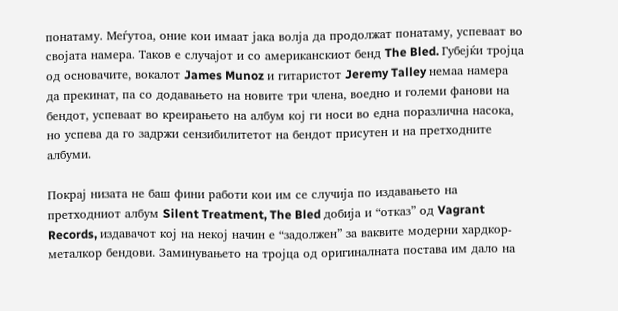понатаму. Меѓутоа, оние кои имаат јака волја да продолжат понатаму, успеваат во својата намера. Таков е случајот и со американскиот бенд The Bled. Губејќи тројца од основачите, вокалот James Munoz и гитаристот Jeremy Talley немаа намера да прекинат, па со додавањето на новите три члена, воедно и големи фанови на бендот, успеваат во креирањето на албум кој ги носи во една поразлична насока, но успева да го задржи сензибилитетот на бендот присутен и на претходните албуми.

Покрај низата не баш фини работи кои им се случија по издавањето на претходниот албум Silent Treatment, The Bled добија и “отказ” од Vagrant Records, издавачот кој на некој начин е “задолжен” за ваквите модерни хардкор-металкор бендови. Заминувањето на тројца од оригиналната постава им дало на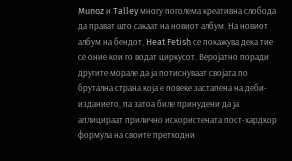Munoz и Talley многу поголема креативна слобода да прават што сакаат на новиот албум. На новиот албум на бендот, Heat Fetish се покажува дека тие се оние кои го водат циркусот. Веројатно поради другите морале да ја потиснуваат својата по брутална страна која е повеќе застапена на деби-изданието, па затоа биле принудени да ја аплицираат прилично искористената пост-хардкор формула на своите претходни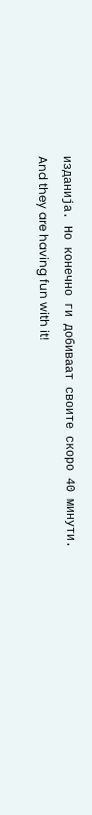изданија. Но конечно ги добиваат своите скоро 40 минути. And they are having fun with it!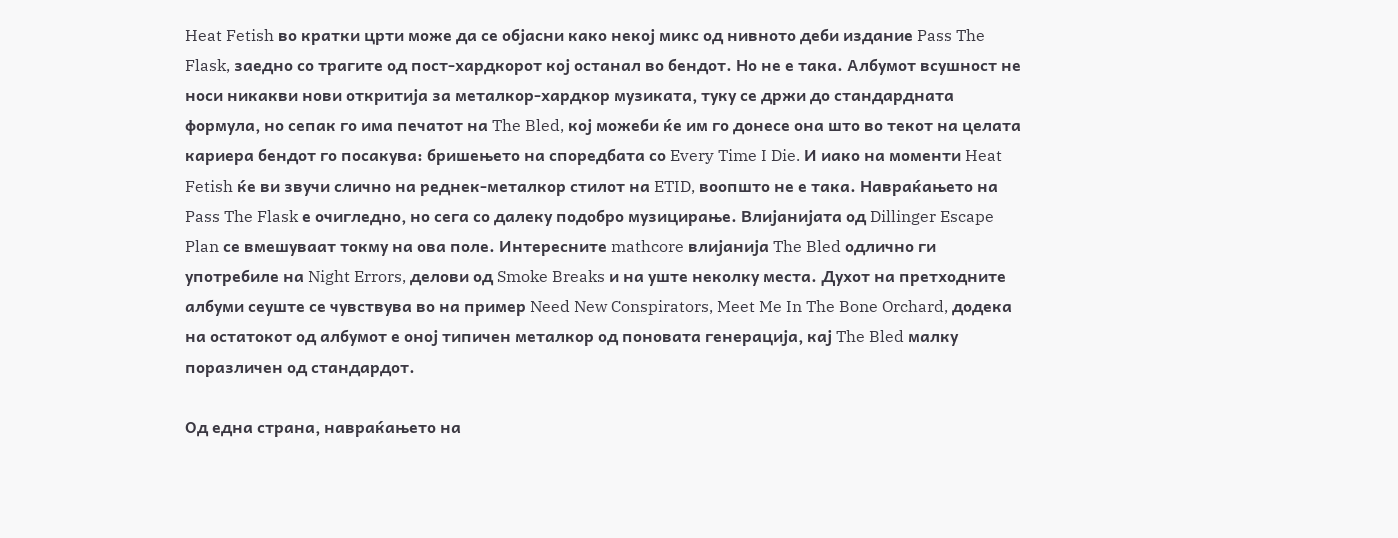Heat Fetish во кратки црти може да се објасни како некој микс од нивното деби издание Pass The Flask, заедно со трагите од пост-хардкорот кој останал во бендот. Но не е така. Албумот всушност не носи никакви нови откритија за металкор-хардкор музиката, туку се држи до стандардната формула, но сепак го има печатот на The Bled, кој можеби ќе им го донесе она што во текот на целата кариера бендот го посакува: бришењето на споредбата со Every Time I Die. И иако на моменти Heat Fetish ќе ви звучи слично на реднек-металкор стилот на ETID, воопшто не е така. Навраќањето на Pass The Flask е очигледно, но сега со далеку подобро музицирање. Влијанијата од Dillinger Escape Plan се вмешуваат токму на ова поле. Интересните mathcore влијанија The Bled одлично ги употребиле на Night Errors, делови од Smoke Breaks и на уште неколку места. Духот на претходните албуми сеуште се чувствува во на пример Need New Conspirators, Meet Me In The Bone Orchard, додека на остатокот од албумот е оној типичен металкор од поновата генерација, кај The Bled малку поразличен од стандардот.

Од една страна, навраќањето на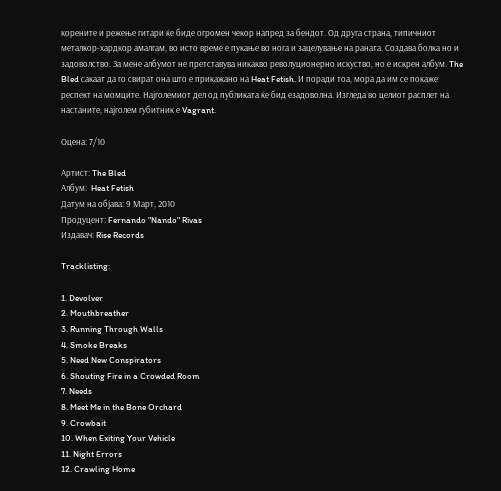корените и режење гитари ќе биде огромен чекор напред за бендот. Од друга страна, типичниот металкор-хардкор амалгам, во исто време е пукање во нога и зацелување на раната. Создава болка но и задоволство. За мене албумот не претставува никакво револуционерно искуство, но е искрен албум. The Bled сакаат да го свират она што е прикажано на Heat Fetish. И поради тоа, мора да им се покаже респект на момците. Најголемиот дел од публиката ќе бид езадоволна. Изгледа во целиот расплет на настаните, најголем губитник е Vagrant.

Оцена: 7/10

Артист: The Bled
Албум:  Heat Fetish
Датум на објава: 9 Март, 2010
Продуцент: Fernando "Nando" Rivas
Издавач: Rise Records

Tracklisting:

1. Devolver
2. Mouthbreather
3. Running Through Walls
4. Smoke Breaks
5. Need New Conspirators
6. Shouting Fire in a Crowded Room
7. Needs
8. Meet Me in the Bone Orchard
9. Crowbait
10. When Exiting Your Vehicle
11. Night Errors
12. Crawling Home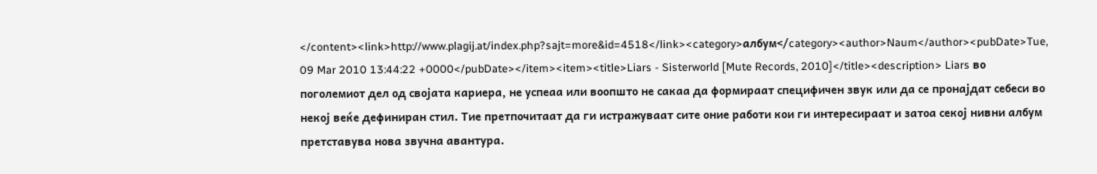</content><link>http://www.plagij.at/index.php?sajt=more&id=4518</link><category>албум</category><author>Naum</author><pubDate>Tue, 09 Mar 2010 13:44:22 +0000</pubDate></item><item><title>Liars - Sisterworld [Mute Records, 2010]</title><description> Liars во поголемиот дел од својата кариера, не успеаа или воопшто не сакаа да формираат специфичен звук или да се пронајдат себеси во некој веќе дефиниран стил. Тие претпочитаат да ги истражуваат сите оние работи кои ги интересираат и затоа секој нивни албум претставува нова звучна авантура.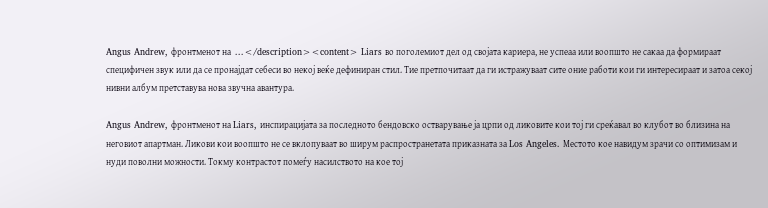Angus Andrew, фронтменот на  ...</description><content> Liars во поголемиот дел од својата кариера, не успеаа или воопшто не сакаа да формираат специфичен звук или да се пронајдат себеси во некој веќе дефиниран стил. Тие претпочитаат да ги истражуваат сите оние работи кои ги интересираат и затоа секој нивни албум претставува нова звучна авантура.

Angus Andrew, фронтменот на Liars, инспирацијата за последното бендовско остварување ја црпи од ликовите кои тој ги среќавал во клубот во близина на неговиот апартман. Ликови кои воопшто не се вклопуваат во ширум распространетата приказната за Los Angeles. Местото кое навидум зрачи со оптимизам и нуди поволни можности. Токму контрастот помеѓу насилството на кое тој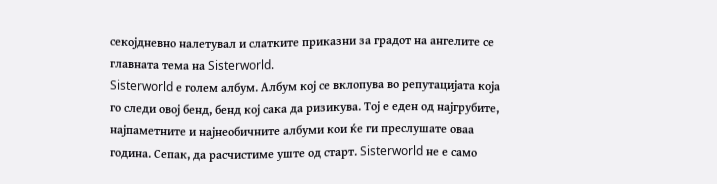секојдневно налетувал и слатките приказни за градот на ангелите се главната тема на Sisterworld.
Sisterworld е голем албум. Албум кој се вклопува во репутацијата која го следи овој бенд, бенд кој сака да ризикува. Тој е еден од најгрубите, најпаметните и најнеобичните албуми кои ќе ги преслушате оваа година. Сепак, да расчистиме уште од старт. Sisterworld не е само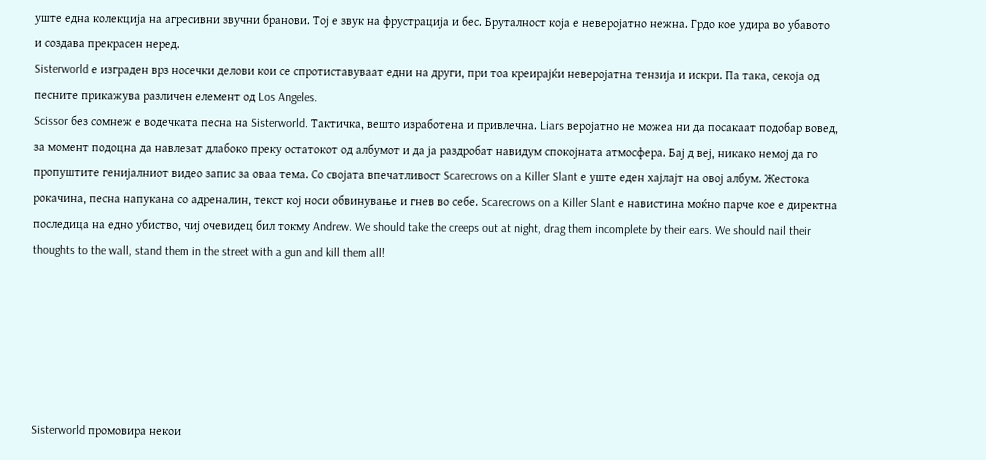уште една колекција на агресивни звучни бранови. Тој е звук на фрустрација и бес. Бруталност која е неверојатно нежна. Грдо кое удира во убавото и создава прекрасен неред.
Sisterworld е изграден врз носечки делови кои се спротиставуваат едни на други, при тоа креирајќи неверојатна тензија и искри. Па така, секоја од песните прикажува различен елемент од Los Angeles.
Scissor без сомнеж е водечката песна на Sisterworld. Тактичка, вешто изработена и привлечна. Liars веројатно не можеа ни да посакаат подобар вовед, за момент подоцна да навлезат длабоко преку остатокот од албумот и да ја раздробат навидум спокојната атмосфера. Бај д веј, никако немој да го пропуштите генијалниот видео запис за оваа тема. Со својата впечатливост Scarecrows on a Killer Slant е уште еден хајлајт на овој албум. Жестока рокачина, песна напукана со адреналин, текст кој носи обвинување и гнев во себе. Scarecrows on a Killer Slant е навистина моќно парче кое е директна последица на едно убиство, чиј очевидец бил токму Andrew. We should take the creeps out at night, drag them incomplete by their ears. We should nail their thoughts to the wall, stand them in the street with a gun and kill them all!






Sisterworld промовира некои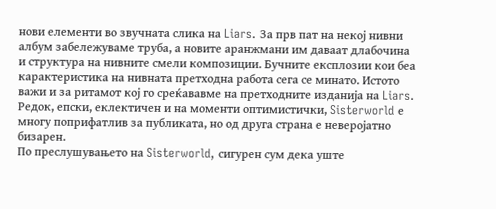нови елементи во звучната слика на Liars. За прв пат на некој нивни албум забележуваме труба, а новите аранжмани им даваат длабочина и структура на нивните смели композиции. Бучните експлозии кои беа карактеристика на нивната претходна работа сега се минато. Истото важи и за ритамот кој го среќававме на претходните изданија на Liars. Редок, епски, еклектичен и на моменти оптимистички, Sisterworld е многу поприфатлив за публиката, но од друга страна е неверојатно бизарен.
По преслушувањето на Sisterworld, сигурен сум дека уште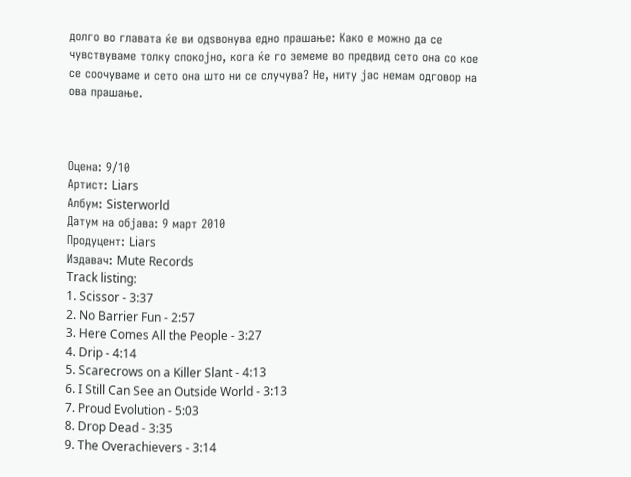долго во главата ќе ви одѕвонува едно прашање: Како е можно да се чувствуваме толку спокојно, кога ќе го земеме во предвид сето она со кое се соочуваме и сето она што ни се случува? Не, ниту јас немам одговор на ова прашање.



Оцена: 9/10
Артист: Liars
Албум: Sisterworld
Датум на објава: 9 март 2010
Продуцент: Liars
Издавач: Mute Records
Track listing:
1. Scissor - 3:37
2. No Barrier Fun - 2:57
3. Here Comes All the People - 3:27
4. Drip - 4:14
5. Scarecrows on a Killer Slant - 4:13
6. I Still Can See an Outside World - 3:13
7. Proud Evolution - 5:03
8. Drop Dead - 3:35
9. The Overachievers - 3:14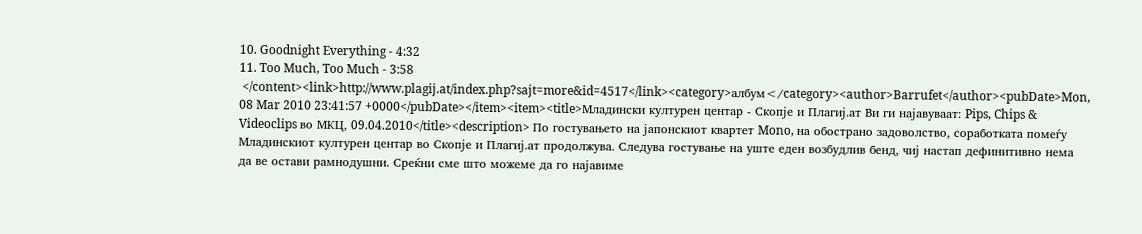10. Goodnight Everything - 4:32
11. Too Much, Too Much - 3:58
 </content><link>http://www.plagij.at/index.php?sajt=more&id=4517</link><category>албум</category><author>Barrufet</author><pubDate>Mon, 08 Mar 2010 23:41:57 +0000</pubDate></item><item><title>Младински културен центар - Скопје и Плагиј.ат Ви ги најавуваат: Pips, Chips & Videoclips во МКЦ, 09.04.2010</title><description> По гостувањето на јапонскиот квартет Mono, на обострано задоволство, соработката помеѓу Младинскиот културен центар во Скопје и Плагиј.ат продолжува. Следува гостување на уште еден возбудлив бенд, чиј настап дефинитивно нема да ве остави рамнодушни. Среќни сме што можеме да го најавиме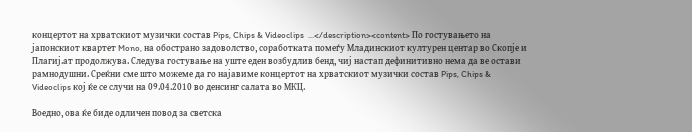концертот на хрватскиот музички состав Pips, Chips & Videoclips  ...</description><content> По гостувањето на јапонскиот квартет Mono, на обострано задоволство, соработката помеѓу Младинскиот културен центар во Скопје и Плагиј.ат продолжува. Следува гостување на уште еден возбудлив бенд, чиј настап дефинитивно нема да ве остави рамнодушни. Среќни сме што можеме да го најавиме концертот на хрватскиот музички состав Pips, Chips & Videoclips кој ќе се случи на 09.04.2010 во денсинг салата во МКЦ.

Воедно, ова ќе биде одличен повод за светска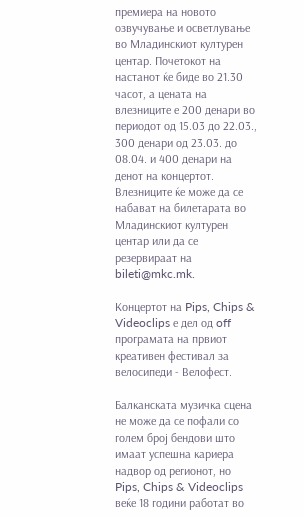премиера на новото озвучување и осветлување во Младинскиот културен центар. Почетокот на настанот ќе биде во 21.30 часот, а цената на влезниците е 200 денари во периодот од 15.03 до 22.03., 300 денари од 23.03. до 08.04. и 400 денари на денот на концертот. Влезниците ќе може да се набават на билетарата во Младинскиот културен центар или да се резервираат на bileti@mkc.mk.

Концертот на Pips, Chips & Videoclips е дел од off програмата на првиот креативен фестивал за велосипеди - Велофест.

Балканската музичка сцена не може да се пофали со голем број бендови што имаат успешна кариера надвор од регионот, но Pips, Chips & Videoclips веќе 18 години работат во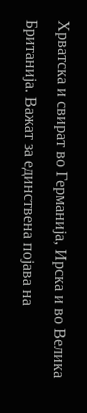Хрватска и свират во Германија, Ирска и во Велика Британија. Важат за единствена појава на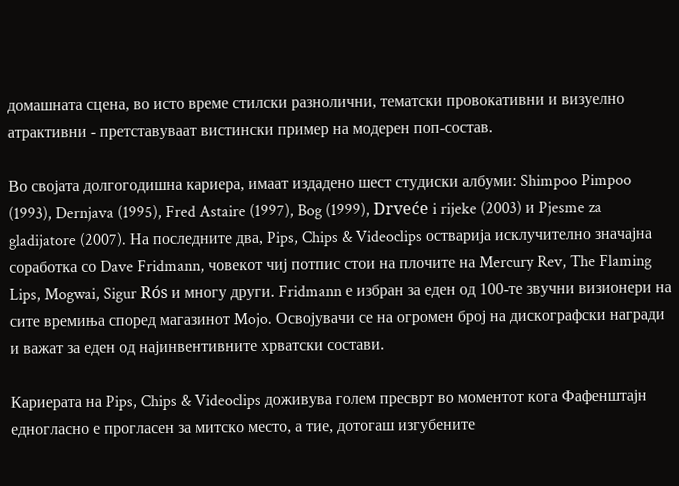домашната сцена, во исто време стилски разнолични, тематски провокативни и визуелно атрактивни - претставуваат вистински пример на модерен поп-состав.

Во својата долгогодишна кариера, имаат издадено шест студиски албуми: Shimpoo Pimpoo (1993), Dernjava (1995), Fred Astaire (1997), Bog (1999), Drveće i rijeke (2003) и Pjesme za gladijatore (2007). На последните два, Pips, Chips & Videoclips остварија исклучително значајна соработка со Dave Fridmann, човекот чиј потпис стои на плочите на Mercury Rev, The Flaming Lips, Mogwai, Sigur Rós и многу други. Fridmann е избран за еден од 100-те звучни визионери на сите времиња според магазинот Mojo. Освојувачи се на огромен број на дискографски награди и важат за еден од најинвентивните хрватски состави.

Кариерата на Pips, Chips & Videoclips доживува голем пресврт во моментот кога Фафенштајн едногласно е прогласен за митско место, а тие, дотогаш изгубените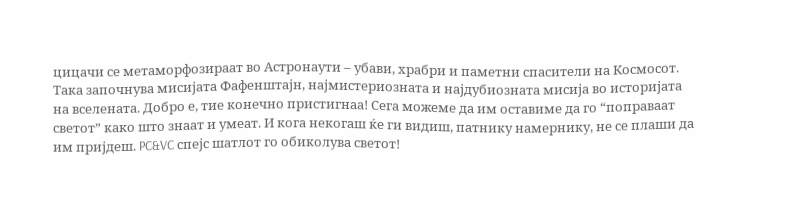цицачи се метаморфозираат во Астронаути – убави, храбри и паметни спасители на Космосот. Така започнува мисијата Фафенштајн, најмистериозната и најдубиозната мисија во историјата на вселената. Добро е, тие конечно пристигнаа! Сега можеме да им оставиме да го “поправаат светот” како што знаат и умеат. И кога некогаш ќе ги видиш, патнику намернику, не се плаши да им пријдеш. PC&VC спејс шатлот го обиколува светот!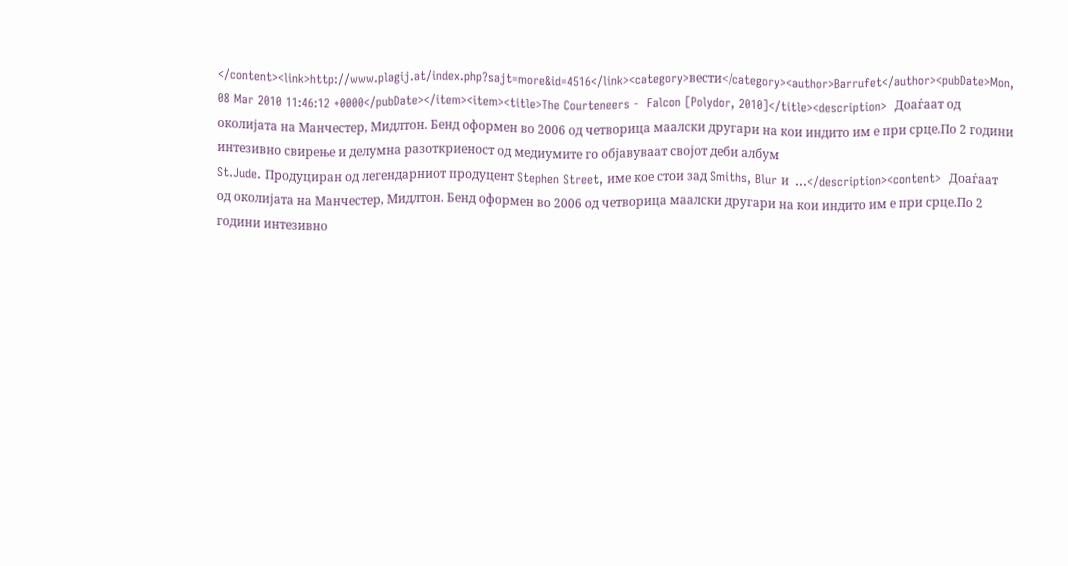</content><link>http://www.plagij.at/index.php?sajt=more&id=4516</link><category>вести</category><author>Barrufet</author><pubDate>Mon, 08 Mar 2010 11:46:12 +0000</pubDate></item><item><title>The Courteneers -  Falcon [Polydor, 2010]</title><description>  Доаѓаат од околијата на Манчестер, Мидлтон. Бенд оформен во 2006 од четворица маалски другари на кои индито им е при срце.По 2 години интезивно свирење и делумна разоткриеност од медиумите го објавуваат својот деби албум
St.Jude. Продуциран од легендарниот продуцент Stephen Street, име кое стои зад Smiths, Blur и  ...</description><content>  Доаѓаат од околијата на Манчестер, Мидлтон. Бенд оформен во 2006 од четворица маалски другари на кои индито им е при срце.По 2 години интезивно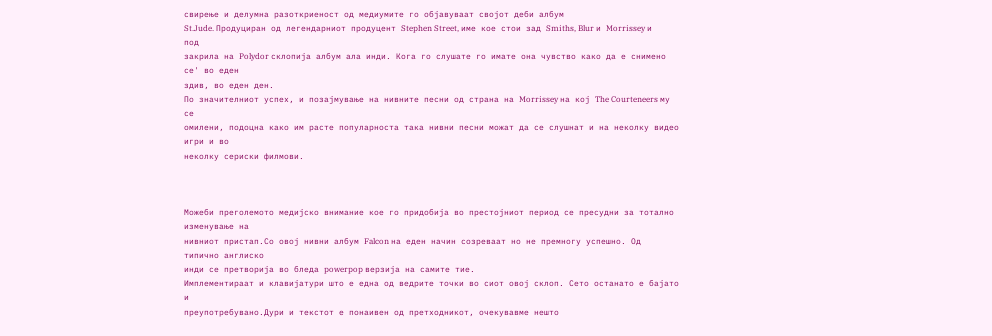свирење и делумна разоткриеност од медиумите го објавуваат својот деби албум
St.Jude. Продуциран од легендарниот продуцент Stephen Street, име кое стои зад Smiths, Blur и Morrissey и под
закрила на Polydor склопија албум ала инди. Кога го слушате го имате она чувство како да е снимено се' во еден
здив, во еден ден.
По значителниот успех, и позајмување на нивните песни од страна на Morrissey на кој The Courteneers му се
омилени, подоцна како им расте популарноста така нивни песни можат да се слушнат и на неколку видео игри и во
неколку сериски филмови.



Можеби преголемото медијско внимание кое го придобија во престојниот период се пресудни за тотално изменување на
нивниот пристап.Со овој нивни албум Falcon на еден начин созреваат но не премногу успешно. Од типично англиско
инди се претворија во бледа powerpop верзија на самите тие.
Имплементираат и клавијатури што е една од ведрите точки во сиот овој склоп. Сето останато е бајато и
преупотребувано.Дури и текстот е понаивен од претходникот, очекувавме нешто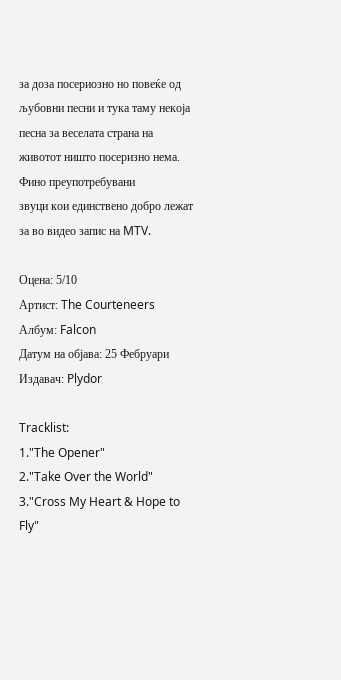за доза посериозно но повеќе од
љубовни песни и тука таму некоја песна за веселата страна на животот ништо посеризно нема. Фино преупотребувани
звуци кои единствено добро лежат за во видео запис на MTV.

Оцена: 5/10
Артист: The Courteneers
Албум: Falcon
Датум на објава: 25 Фебруари
Издавач: Plydor

Tracklist:
1."The Opener"
2."Take Over the World"
3."Cross My Heart & Hope to Fly"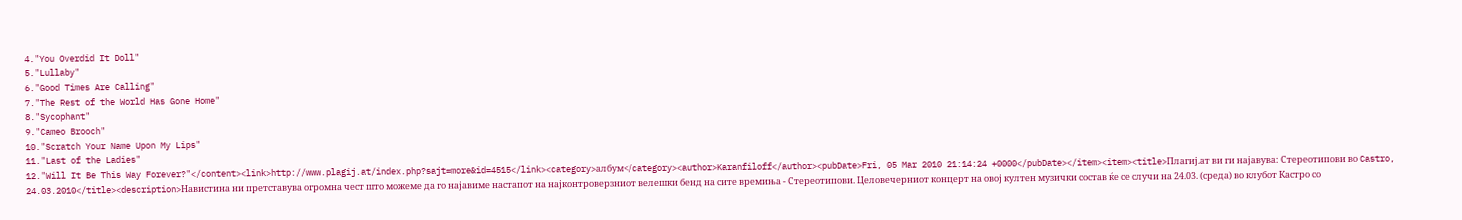4."You Overdid It Doll"
5."Lullaby"
6."Good Times Are Calling"
7."The Rest of the World Has Gone Home"
8."Sycophant"
9."Cameo Brooch"
10."Scratch Your Name Upon My Lips"
11."Last of the Ladies"
12."Will It Be This Way Forever?"</content><link>http://www.plagij.at/index.php?sajt=more&id=4515</link><category>албум</category><author>Karanfiloff</author><pubDate>Fri, 05 Mar 2010 21:14:24 +0000</pubDate></item><item><title>Плагиј.ат ви ги најавува: Стереотипови во Castro, 24.03.2010</title><description>Навистина ни претставува огромна чест што можеме да го најавиме настапот на најконтроверзниот велешки бенд на сите времиња - Стереотипови. Целовечерниот концерт на овој култен музички состав ќе се случи на 24.03. (среда) во клубот Кастро со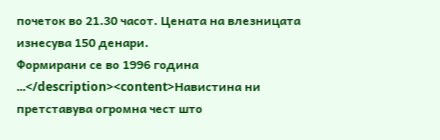почеток во 21.30 часот. Цената на влезницата изнесува 150 денари.
Формирани се во 1996 година  ...</description><content>Навистина ни претставува огромна чест што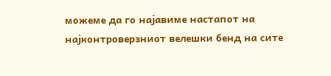можеме да го најавиме настапот на најконтроверзниот велешки бенд на сите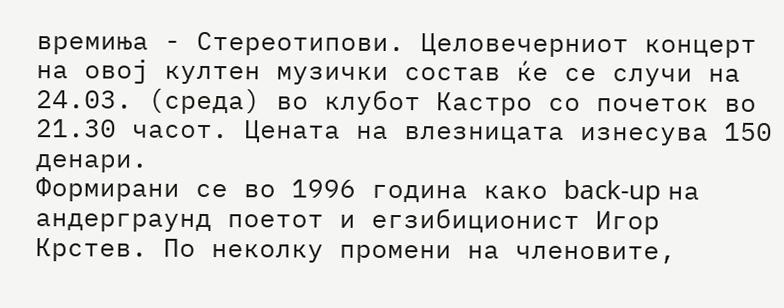времиња - Стереотипови. Целовечерниот концерт на овој култен музички состав ќе се случи на 24.03. (среда) во клубот Кастро со почеток во 21.30 часот. Цената на влезницата изнесува 150 денари.
Формирани се во 1996 година како back-up на андерграунд поетот и егзибиционист Игор Крстев. По неколку промени на членовите,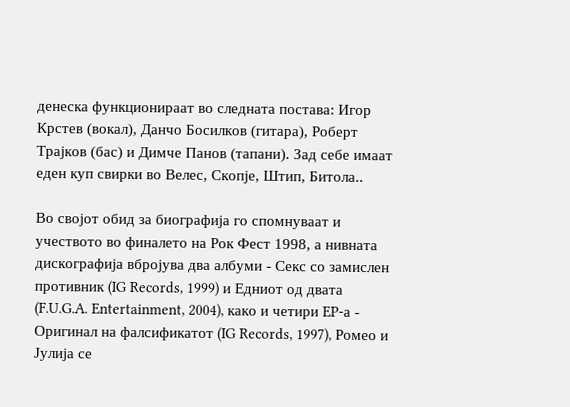денеска функционираат во следната постава: Игор Крстев (вокал), Данчо Босилков (гитара), Роберт Трајков (бас) и Димче Панов (тапани). Зад себе имаат еден куп свирки во Велес, Скопје, Штип, Битола..

Во својот обид за биографија го спомнуваат и учеството во финалето на Рок Фест 1998, а нивната дискографија вбројува два албуми - Секс со замислен противник (IG Records, 1999) и Едниот од двата (F.U.G.A. Entertainment, 2004), како и четири EP-а - Оригинал на фалсификатот (IG Records, 1997), Ромео и Јулија се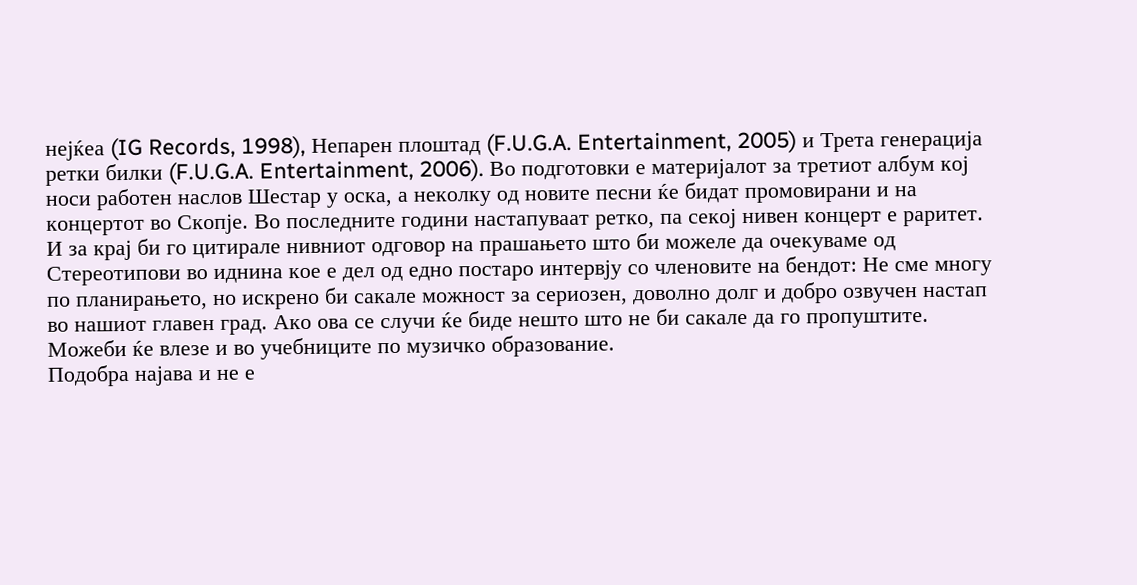нејќеа (IG Records, 1998), Непарен плоштад (F.U.G.A. Entertainment, 2005) и Трета генерација ретки билки (F.U.G.A. Entertainment, 2006). Во подготовки е материјалот за третиот албум кој носи работен наслов Шестар у оска, а неколку од новите песни ќе бидат промовирани и на концертот во Скопје. Во последните години настапуваат ретко, па секој нивен концерт е раритет.
И за крај би го цитирале нивниот одговор на прашањето што би можеле да очекуваме од Стереотипови во иднина кое е дел од едно постаро интервју со членовите на бендот: Не сме многу по планирањето, но искрено би сакале можност за сериозен, доволно долг и добро озвучен настап во нашиот главен град. Ако ова се случи ќе биде нешто што не би сакале да го пропуштите. Можеби ќе влезе и во учебниците по музичко образование.
Подобра најава и не е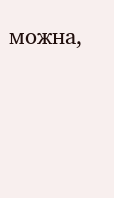можна,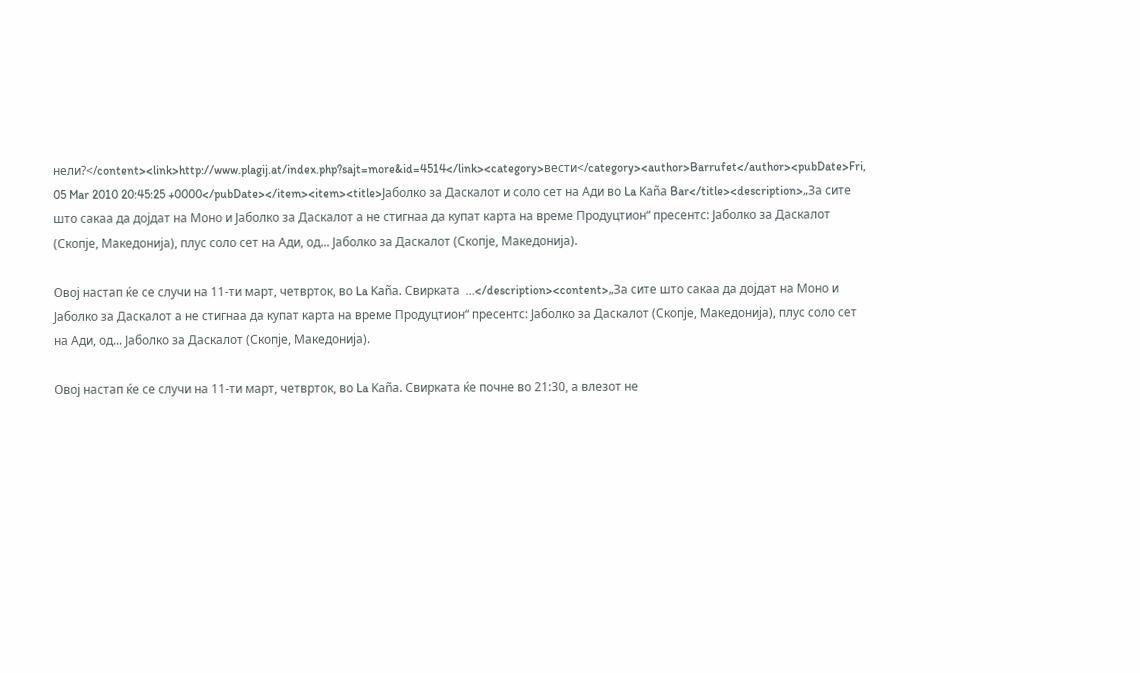нели?</content><link>http://www.plagij.at/index.php?sajt=more&id=4514</link><category>вести</category><author>Barrufet</author><pubDate>Fri, 05 Mar 2010 20:45:25 +0000</pubDate></item><item><title>Јаболко за Даскалот и соло сет на Ади во La Kaña Bar</title><description>„За сите што сакаа да дојдат на Моно и Јаболко за Даскалот а не стигнаа да купат карта на време Продуцтион“ пресентс: Јаболко за Даскалот (Скопје, Македонија), плус соло сет на Ади, од... Јаболко за Даскалот (Скопје, Македонија).

Овој настап ќе се случи на 11-ти март, четврток, во La Kañа. Свирката  ...</description><content>„За сите што сакаа да дојдат на Моно и Јаболко за Даскалот а не стигнаа да купат карта на време Продуцтион“ пресентс: Јаболко за Даскалот (Скопје, Македонија), плус соло сет на Ади, од... Јаболко за Даскалот (Скопје, Македонија).

Овој настап ќе се случи на 11-ти март, четврток, во La Kañа. Свирката ќе почне во 21:30, а влезот не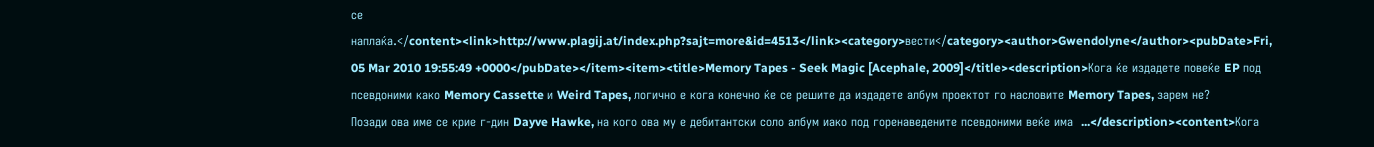се наплаќа.</content><link>http://www.plagij.at/index.php?sajt=more&id=4513</link><category>вести</category><author>Gwendolyne</author><pubDate>Fri, 05 Mar 2010 19:55:49 +0000</pubDate></item><item><title>Memory Tapes - Seek Magic [Acephale, 2009]</title><description>Кога ќе издадете повеќе EP под псевдоними како Memory Cassette и Weird Tapes, логично е кога конечно ќе се решите да издадете албум проектот го насловите Memory Tapes, зарем не?
Позади ова име се крие г-дин Dayve Hawke, на кого ова му е дебитантски соло албум иако под горенаведените псевдоними веќе има  ...</description><content>Кога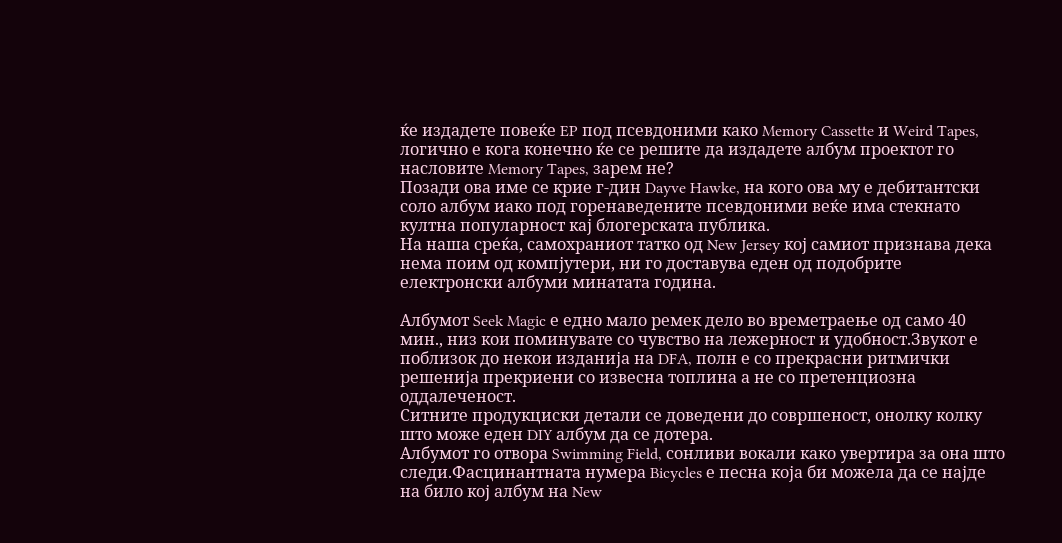ќе издадете повеќе EP под псевдоними како Memory Cassette и Weird Tapes, логично е кога конечно ќе се решите да издадете албум проектот го насловите Memory Tapes, зарем не?
Позади ова име се крие г-дин Dayve Hawke, на кого ова му е дебитантски соло албум иако под горенаведените псевдоними веќе има стекнато култна популарност кај блогерската публика.
На наша среќа, самохраниот татко од New Jersey кој самиот признава дека нема поим од компјутери, ни го доставува еден од подобрите електронски албуми минатата година.

Албумот Seek Magic е едно мало ремек дело во времетраење од само 40 мин., низ кои поминувате со чувство на лежерност и удобност.Звукот е поблизок до некои изданија на DFA, полн е со прекрасни ритмички решенија прекриени со извесна топлина а не со претенциозна оддалеченост.
Ситните продукциски детали се доведени до совршеност, онолку колку што може еден DIY албум да се дотера.
Албумот го отвора Swimming Field, сонливи вокали како увертира за она што следи.Фасцинантната нумера Bicycles е песна која би можела да се најде на било кој албум на New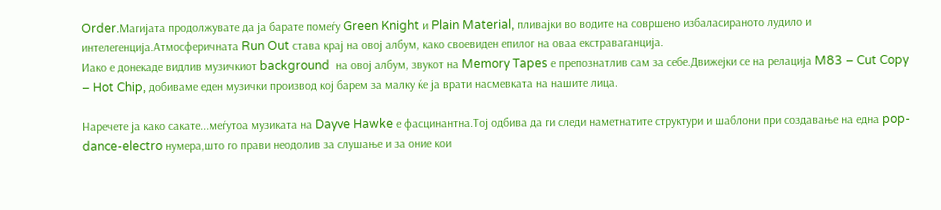Order.Магијата продолжувате да ја барате помеѓу Green Knight и Plain Material, пливајки во водите на совршено избаласираното лудило и интелегенција.Атмосферичната Run Out става крај на овој албум, како своевиден епилог на оваа екстраваганција.
Иако е донекаде видлив музичкиот background  на овој албум, звукот на Memory Tapes е препознатлив сам за себе.Движејки се на релација M83 – Cut Copy – Hot Chip, добиваме еден музички производ кој барем за малку ќе ја врати насмевката на нашите лица.

Наречете ја како сакате...меѓутоа музиката на Dayve Hawke е фасцинантна.Тој одбива да ги следи наметнатите структури и шаблони при создавање на една pop-dance-electro нумера,што го прави неодолив за слушање и за оние кои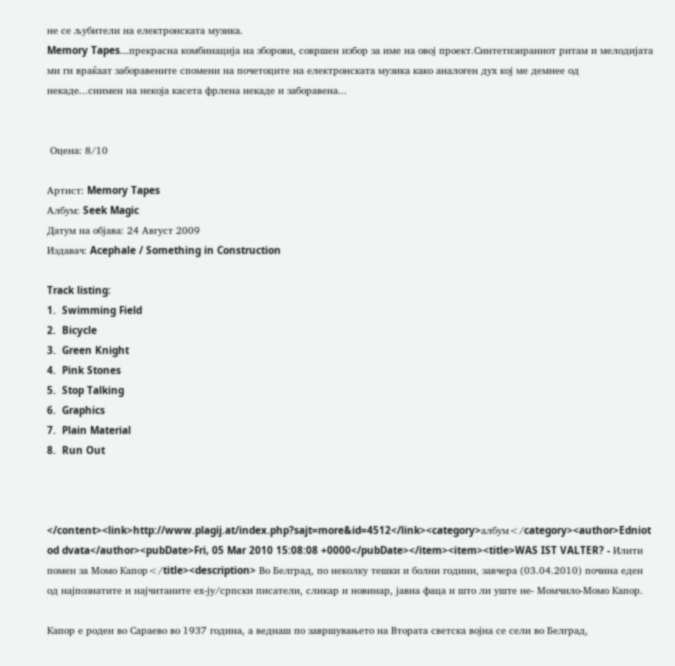не се љубители на електронската музика.
Memory Tapes...прекрасна комбинација на зборови, совршен избор за име на овој проект.Синтетизираниот ритам и мелодијата ми ги враќаат заборавените спомени на почетоците на електронската музика како аналоген дух кој ме демнее од некаде...снимен на некоја касета фрлена некаде и заборавена...


 Оцена: 8/10

Артист: Memory Tapes
Албум: Seek Magic
Датум на објава: 24 Август 2009
Издавач: Acephale / Something in Construction

Track listing:
1.  Swimming Field
2.  Bicycle
3.  Green Knight
4.  Pink Stones
5.  Stop Talking
6.  Graphics
7.  Plain Material
8.  Run Out



</content><link>http://www.plagij.at/index.php?sajt=more&id=4512</link><category>албум</category><author>Edniot od dvata</author><pubDate>Fri, 05 Mar 2010 15:08:08 +0000</pubDate></item><item><title>WAS IST VALTER? - Илити помен за Момо Капор</title><description> Во Белград, по неколку тешки и болни години, завчера (03.04.2010) почина еден од најпознатите и најчитаните ех-ју/српски писатели, сликар и новинар, јавна фаца и што ли уште не- Момчило-Момо Капор.

Капор е роден во Сараево во 1937 година, а веднаш по завршувањето на Втората светска војна се сели во Белград,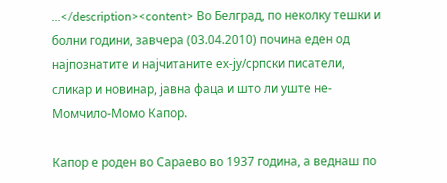...</description><content> Во Белград, по неколку тешки и болни години, завчера (03.04.2010) почина еден од најпознатите и најчитаните ех-ју/српски писатели, сликар и новинар, јавна фаца и што ли уште не- Момчило-Момо Капор.

Капор е роден во Сараево во 1937 година, а веднаш по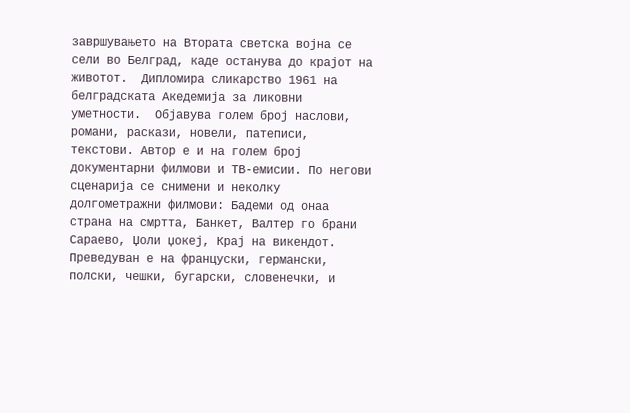завршувањето на Втората светска војна се сели во Белград, каде останува до крајот на животот.  Дипломира сликарство 1961 на белградската Акедемија за ликовни уметности.  Објавува голем број наслови, романи, раскази, новели, патеписи, текстови. Автор е и на голем број документарни филмови и ТВ-емисии. По негови сценарија се снимени и неколку долгометражни филмови: Бадеми од онаа страна на смртта, Банкет, Валтер го брани Сараево, Џоли џокеј, Крај на викендот. Преведуван е на француски, германски, полски, чешки, бугарски, словенечки, и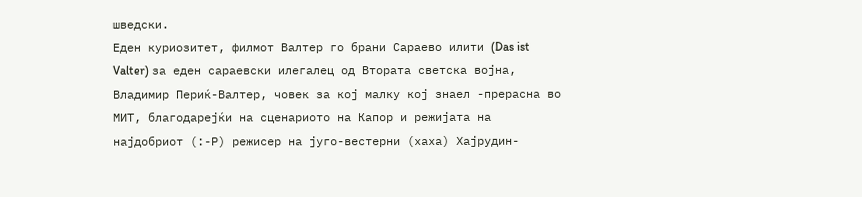шведски.
Еден куриозитет, филмот Валтер го брани Сараево илити (Das ist Valter) за еден сараевски илегалец од Втората светска војна, Владимир Периќ-Валтер, човек за кој малку кој знаел -прерасна во МИТ, благодарејќи на сценариото на Капор и режијата на најдобриот (:-Р) режисер на југо-вестерни (хаха) Хајрудин-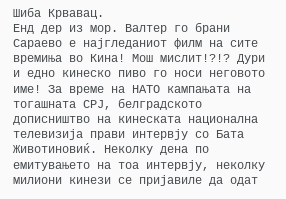Шиба Крвавац.                                          Енд дер из мор. Валтер го брани Сараево е најгледаниот филм на сите времиња во Кина! Мош мислит!?!? Дури и едно кинеско пиво го носи неговото име! За време на НАТО кампањата на тогашната СРЈ, белградското дописништво на кинеската национална телевизија прави интервју со Бата Животиновиќ. Неколку дена по емитувањето на тоа интервју, неколку милиони кинези се пријавиле да одат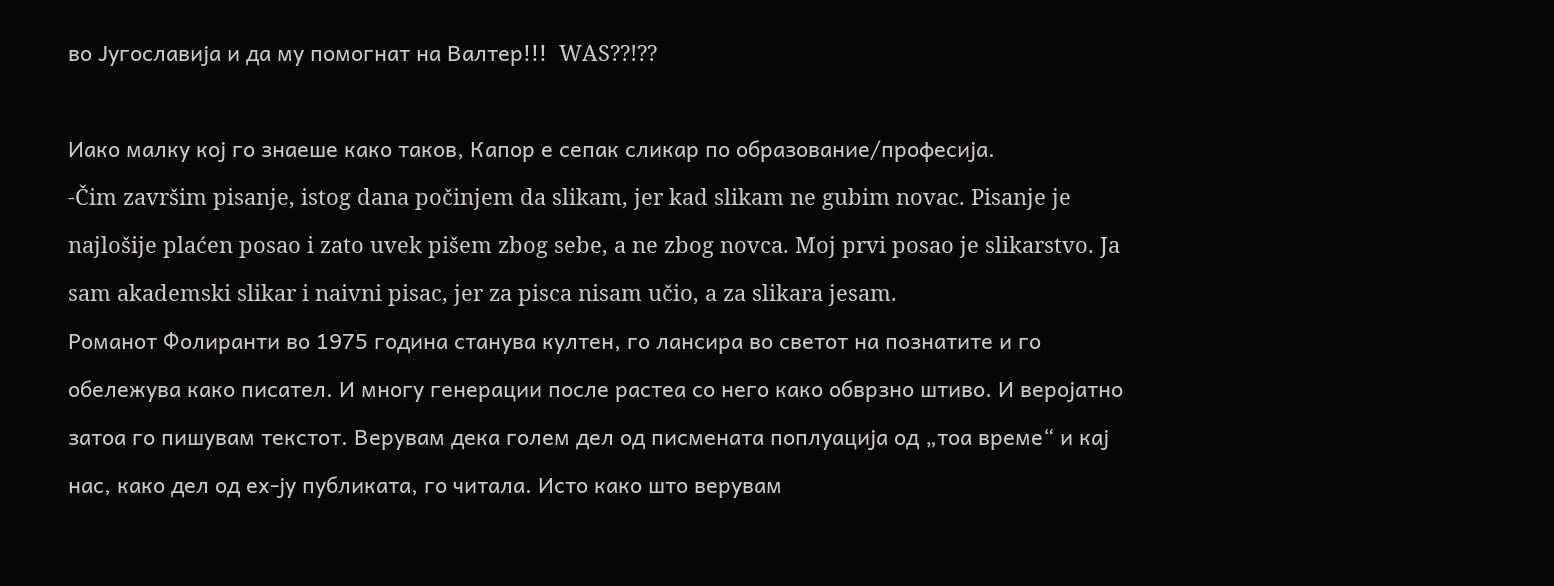во Југославија и да му помогнат на Валтер!!!  WAS??!??

Иако малку кој го знаеше како таков, Капор е сепак сликар по образование/професија.
-Čim završim pisanje, istog dana počinjem da slikam, jer kad slikam ne gubim novac. Pisanje je najlošije plaćen posao i zato uvek pišem zbog sebe, a ne zbog novca. Moj prvi posao je slikarstvo. Ja sam akademski slikar i naivni pisac, jer za pisca nisam učio, a za slikara jesam.
Романот Фолиранти во 1975 година станува култен, го лансира во светот на познатите и го обележува како писател. И многу генерации после растеа со него како обврзно штиво. И веројатно затоа го пишувам текстот. Верувам дека голем дел од писмената поплуација од „тоа време“ и кај нас, како дел од ех-ју публиката, го читала. Исто како што верувам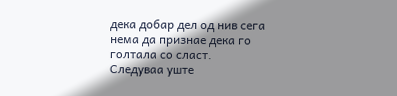дека добар дел од нив сега нема да признае дека го голтала со сласт.
Следуваа уште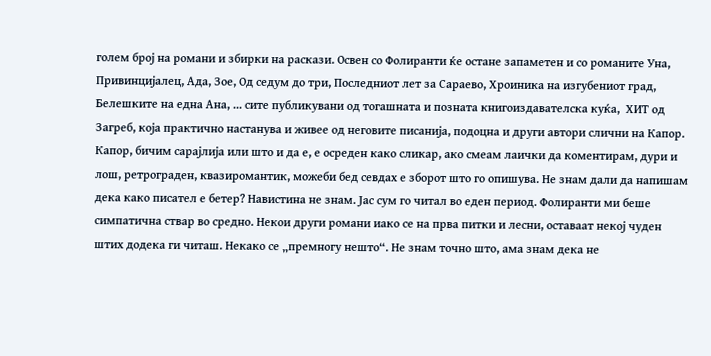голем број на романи и збирки на раскази. Освен со Фолиранти ќе остане запаметен и со романите Уна, Привинцијалец, Ада, Зое, Од седум до три, Последниот лет за Сараево, Хроиника на изгубениот град, Белешките на една Ана, ... сите публикувани од тогашната и позната книгоиздавателска куќа,  ХИТ од Загреб, која практично настанува и живее од неговите писанија, подоцна и други автори слични на Капор.
Капор, бичим сарајлија или што и да е, е осреден како сликар, ако смеам лаички да коментирам, дури и лош, ретрограден, квазиромантик, можеби бед севдах е зборот што го опишува. Не знам дали да напишам дека како писател е бетер? Навистина не знам. Јас сум го читал во еден период. Фолиранти ми беше симпатична ствар во средно. Некои други романи иако се на прва питки и лесни, оставаат некој чуден штих додека ги читаш. Некако се „премногу нешто“. Не знам точно што, ама знам дека не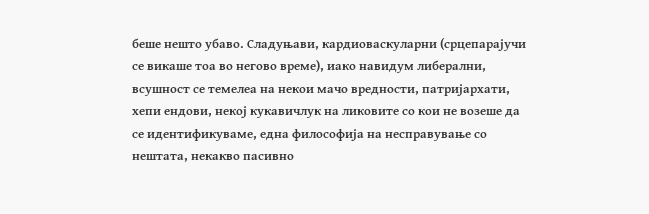беше нешто убаво. Сладуњави, кардиоваскуларни (срцепарајучи се викаше тоа во негово време), иако навидум либерални, всушност се темелеа на некои мачо вредности, патријархати, хепи ендови, некој кукавичлук на ликовите со кои не возеше да се идентификуваме, една философија на несправување со нештата, некакво пасивно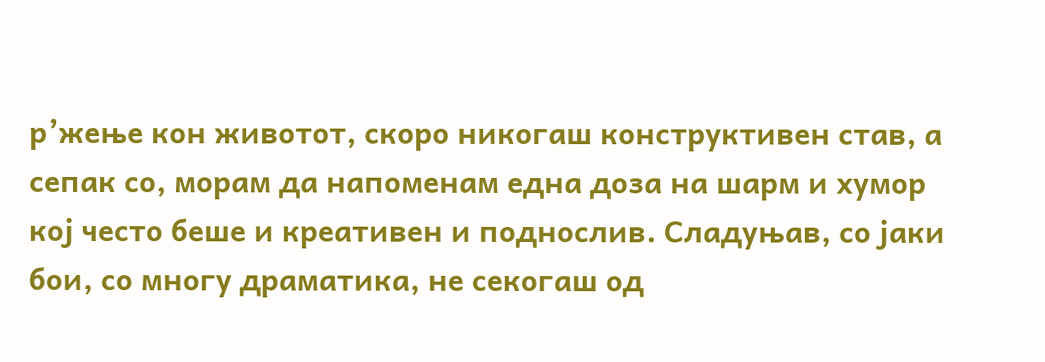р’жење кон животот, скоро никогаш конструктивен став, а сепак со, морам да напоменам една доза на шарм и хумор кој често беше и креативен и поднослив. Сладуњав, со јаки бои, со многу драматика, не секогаш од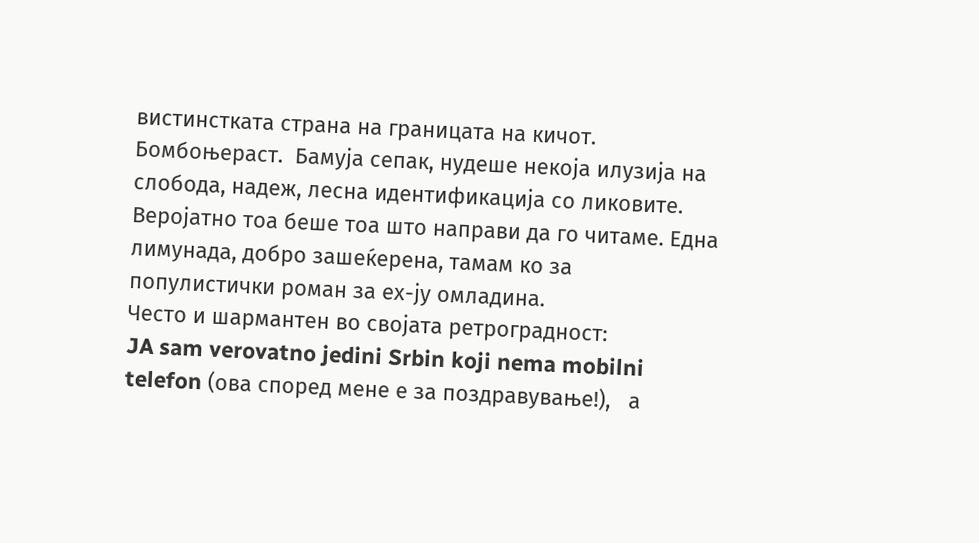вистинстката страна на границата на кичот. Бомбоњераст.  Бамуја сепак, нудеше некоја илузија на слобода, надеж, лесна идентификација со ликовите. Веројатно тоа беше тоа што направи да го читаме. Една лимунада, добро зашеќерена, тамам ко за популистички роман за ех-ју омладина.
Често и шармантен во својата ретроградност:
JA sam verovatno jedini Srbin koji nema mobilni telefon (ова според мене е за поздравување!),   а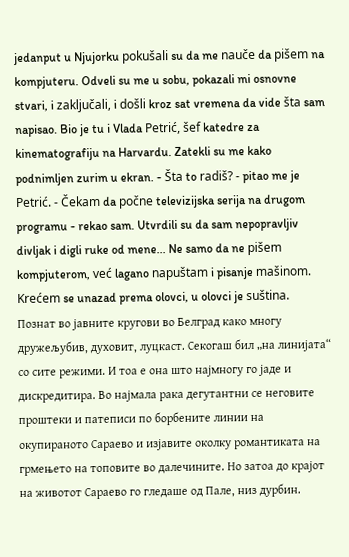jedanput u Njujorku pokušali su da me nauče da pišem na kompjuteru. Odveli su me u sobu, pokazali mi osnovne stvari, i zaključali, i došli kroz sat vremena da vide šta sam napisao. Bio je tu i Vlada Petrić, šef katedre za kinematografiju na Harvardu. Zatekli su me kako podnimljen zurim u ekran. - Šta to radiš? - pitao me je Petrić. - Čekam da počne televizijska serija na drugom programu - rekao sam. Utvrdili su da sam nepopravljiv divljak i digli ruke od mene... Ne samo da ne pišem kompjuterom, već lagano napuštam i pisanje mašinom. Krećem se unazad prema olovci, u olovci je suština.
Познат во јавните кругови во Белград како многу дружељубив, духовит, луцкаст. Секогаш бил „на линијата“ со сите режими. И тоа е она што најмногу го јаде и дискредитира. Во најмала рака дегутантни се неговите проштеки и патеписи по борбените линии на окупираното Сараево и изјавите околку романтиката на грмењето на топовите во далечините. Но затоа до крајот на животот Сараево го гледаше од Пале, низ дурбин.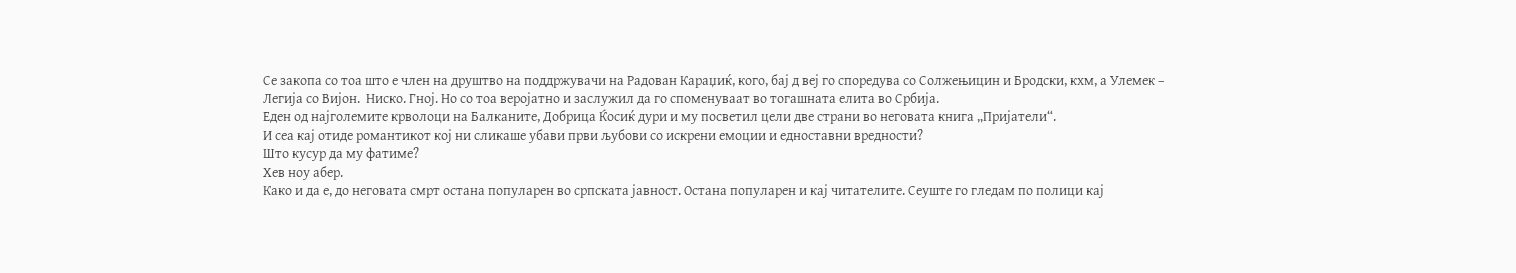Се закопа со тоа што е член на друштво на поддржувачи на Радован Караџиќ, кого, бај д веј го споредува со Солжењицин и Бродски, кхм, а Улемек – Легија со Вијон.  Ниско. Гној. Но со тоа веројатно и заслужил да го споменуваат во тогашната елита во Србија.
Еден од најголемите крволоци на Балканите, Добрица Ќосиќ дури и му посветил цели две страни во неговата книга „Пријатели“.
И сеа кај отиде романтикот кој ни сликаше убави први љубови со искрени емоции и едноставни вредности?
Што кусур да му фатиме?
Хев ноу абер.
Како и да е, до неговата смрт остана популарен во српската јавност. Остана популарен и кај читателите. Сеуште го гледам по полици кај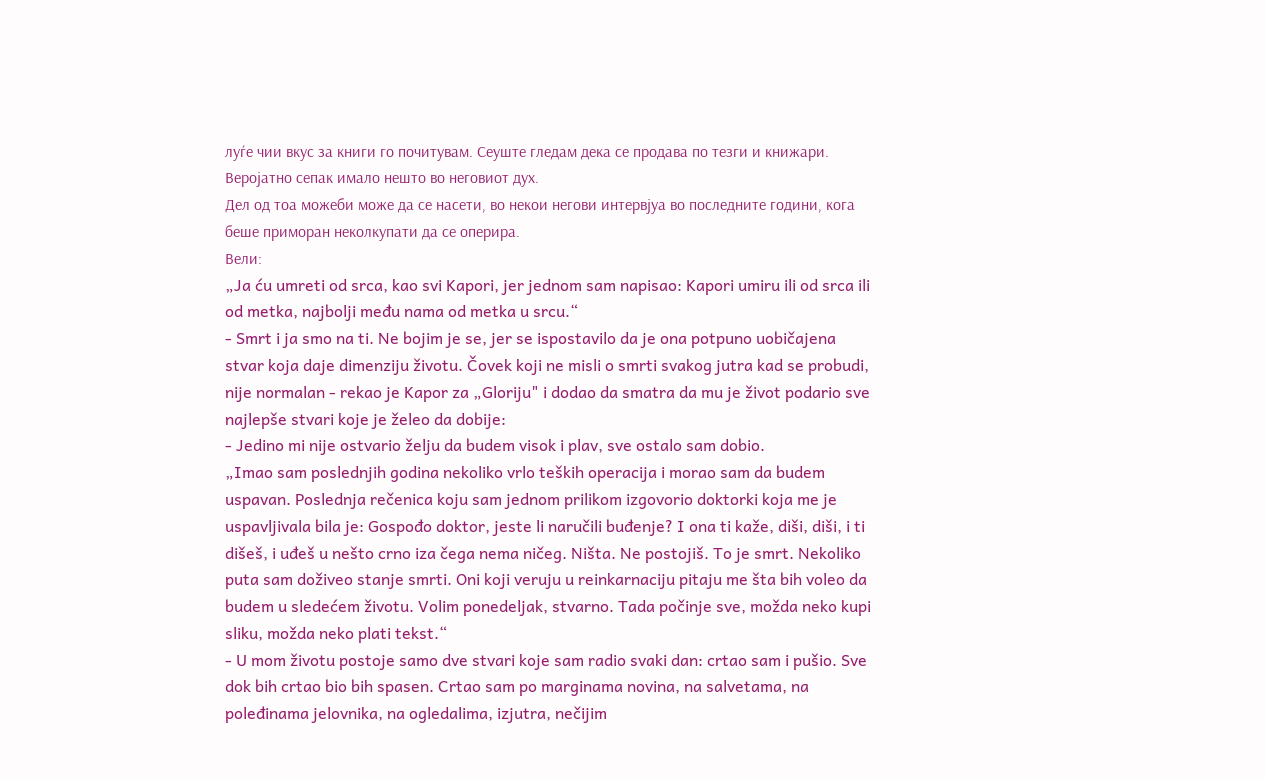луѓе чии вкус за книги го почитувам. Сеуште гледам дека се продава по тезги и книжари. Веројатно сепак имало нешто во неговиот дух.
Дел од тоа можеби може да се насети, во некои негови интервјуа во последните години, кога беше приморан неколкупати да се оперира.
Вели:
„Ja ću umreti od srca, kao svi Kapori, jer jednom sam napisao: Kapori umiru ili od srca ili od metka, najbolji među nama od metka u srcu.“
- Smrt i ja smo na ti. Ne bojim je se, jer se ispostavilo da je ona potpuno uobičajena stvar koja daje dimenziju životu. Čovek koji ne misli o smrti svakog jutra kad se probudi, nije normalan - rekao je Kapor za „Gloriju" i dodao da smatra da mu je život podario sve najlepše stvari koje je želeo da dobije:
- Jedino mi nije ostvario želju da budem visok i plav, sve ostalo sam dobio.
„Imao sam poslednjih godina nekoliko vrlo teških operacija i morao sam da budem uspavan. Poslednja rečenica koju sam jednom prilikom izgovorio doktorki koja me je uspavljivala bila je: Gospođo doktor, jeste li naručili buđenje? I ona ti kaže, diši, diši, i ti dišeš, i uđeš u nešto crno iza čega nema ničeg. Ništa. Ne postojiš. To je smrt. Nekoliko puta sam doživeo stanje smrti. Oni koji veruju u reinkarnaciju pitaju me šta bih voleo da budem u sledećem životu. Volim ponedeljak, stvarno. Tada počinje sve, možda neko kupi sliku, možda neko plati tekst.“
- U mom životu postoje samo dve stvari koje sam radio svaki dan: crtao sam i pušio. Sve dok bih crtao bio bih spasen. Crtao sam po marginama novina, na salvetama, na poleđinama jelovnika, na ogledalima, izjutra, nečijim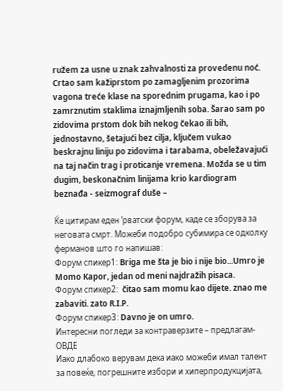ružem za usne u znak zahvalnosti za provedenu noć. Crtao sam kažiprstom po zamagljenim prozorima vagona treće klase na sporednim prugama, kao i po zamrznutim staklima iznajmljenih soba. Šarao sam po zidovima prstom dok bih nekog čekao ili bih, jednostavno, šetajući bez cilja, ključem vukao beskrajnu liniju po zidovima i tarabama, obeležavajući na taj način trag i proticanje vremena. Možda se u tim dugim, beskonačnim linijama krio kardiogram beznađa - seizmograf duše –

Ќе цитирам еден ’рватски форум, каде се зборува за неговата смрт. Можеби подобро субимира се одколку ферманов што го напишав:
Форум спикер1: Briga me šta je bio i nije bio...Umro je Momo Kapor, jedan od meni najdražih pisaca.
Форум спикер2:  čitao sam momu kao dijete. znao me zabaviti. zato R.I.P.
Форум спикер3: Davno je on umro.
Интересни погледи за контраверзите – предлагам-  ОВДЕ
Иако длабоко верувам дека иако можеби имал талент за повеќе, погрешните избори и хиперпродукцијата,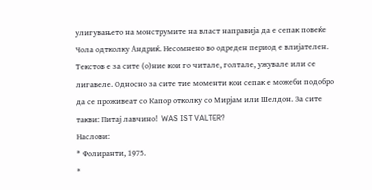улигувањето на монструмите на власт направија да е сепак повеќе Чола одтколку Андриќ. Несомнено во одреден период е влијателен. Текстов е за сите (о)ние кои го читале, голтале, ужувале или се лигавеле. Односно за сите тие моменти кои сепак е можеби подобро да се проживеат со Капор отколку со Мирјам или Шелдон. За сите такви: Питај лавчино!  WAS IST VALTER?
Наслови:
* Фолиранти, 1975.
*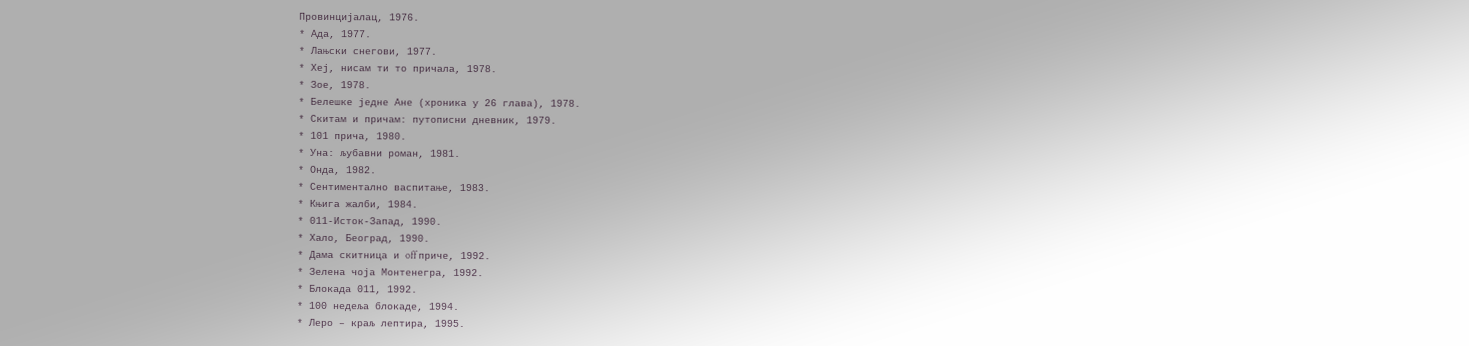Провинцијалац, 1976.
* Ада, 1977.
* Лањски снегови, 1977.
* Хеј, нисам ти то причала, 1978.
* Зое, 1978.
* Белешке једне Ане (хроника у 26 глава), 1978.
* Скитам и причам: путописни дневник, 1979.
* 101 прича, 1980.
* Уна: љубавни роман, 1981.
* Онда, 1982.
* Сентиментално васпитање, 1983.
* Књига жалби, 1984.
* 011-Исток-Запад, 1990.
* Хало, Београд, 1990.
* Дама скитница и off приче, 1992.
* Зелена чоја Монтенегра, 1992.
* Блокада 011, 1992.
* 100 недеља блокаде, 1994.
* Леро – краљ лептира, 1995.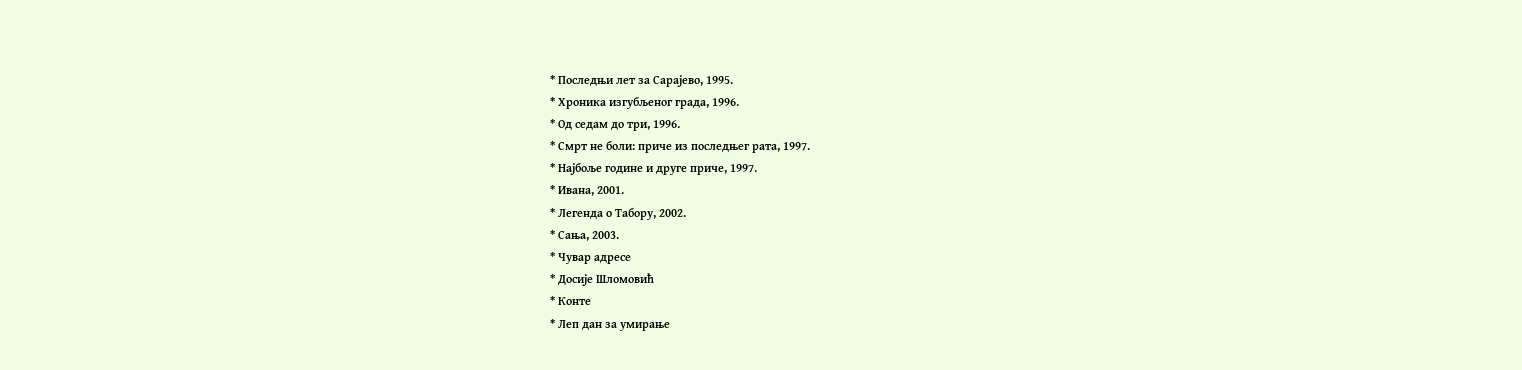* Последњи лет за Сарајево, 1995.
* Хроника изгубљеног града, 1996.
* Од седам до три, 1996.
* Смрт не боли: приче из последњег рата, 1997.
* Најбоље године и друге приче, 1997.
* Ивана, 2001.
* Легенда о Табору, 2002.
* Сања, 2003.
* Чувар адресе
* Досије Шломовић
* Конте
* Леп дан за умирање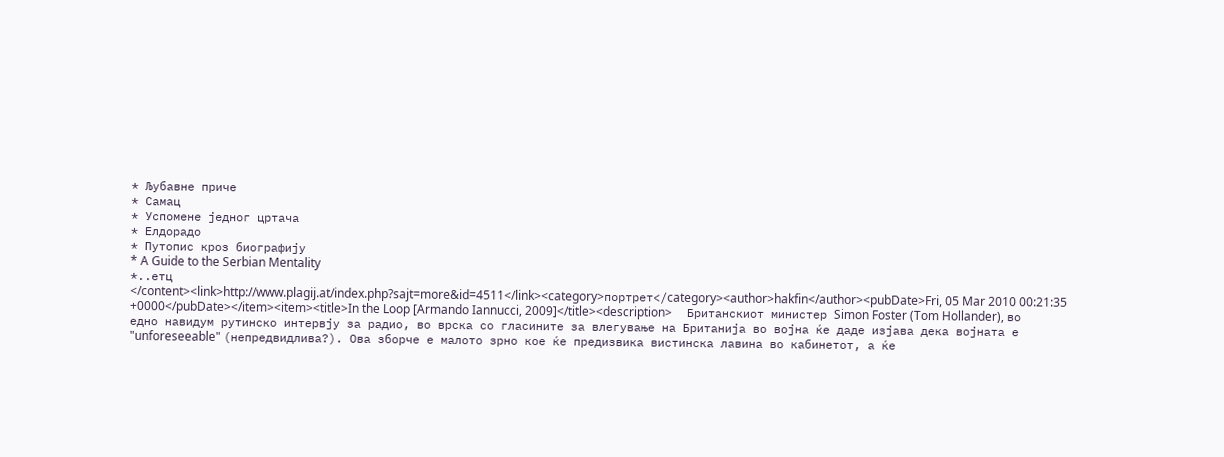* Љубавне приче
* Самац
* Успомене једног цртача
* Елдорадо
* Путопис кроз биографију
* A Guide to the Serbian Mentality
*..етц
</content><link>http://www.plagij.at/index.php?sajt=more&id=4511</link><category>портрет</category><author>hakfin</author><pubDate>Fri, 05 Mar 2010 00:21:35 +0000</pubDate></item><item><title>In the Loop [Armando Iannucci, 2009]</title><description>     Британскиот министер Simon Foster (Tom Hollander), во едно навидум рутинско интервју за радио, во врска со гласините за влегување на Британија во војна ќе даде изјава дека војната е "unforeseeable" (непредвидлива?). Ова зборче е малото зрно кое ќе предизвика вистинска лавина во кабинетот, а ќе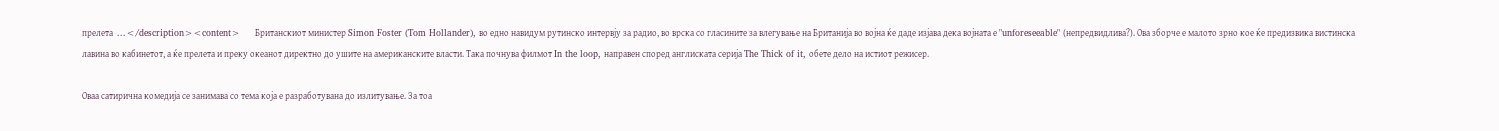прелета  ...</description><content>     Британскиот министер Simon Foster (Tom Hollander), во едно навидум рутинско интервју за радио, во врска со гласините за влегување на Британија во војна ќе даде изјава дека војната е "unforeseeable" (непредвидлива?). Ова зборче е малото зрно кое ќе предизвика вистинска лавина во кабинетот, а ќе прелета и преку океанот директно до ушите на американските власти. Така почнува филмот In the loop, направен според англиската серија The Thick of it, обете дело на истиот режисер.

Оваа сатирична комедија се занимава со тема која е разработувана до излитување. За тоа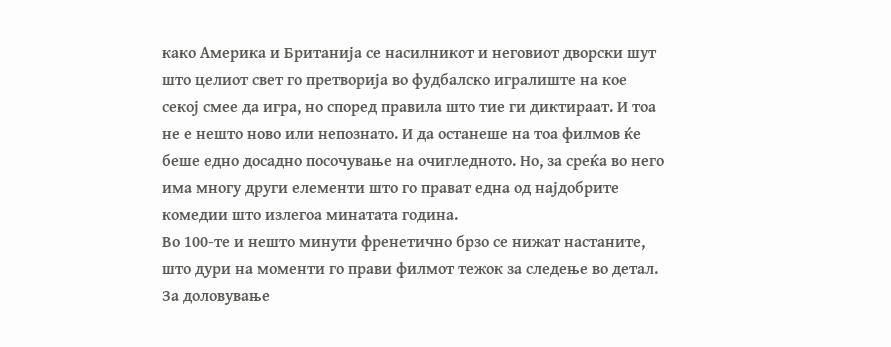како Америка и Британија се насилникот и неговиот дворски шут што целиот свет го претворија во фудбалско игралиште на кое секој смее да игра, но според правила што тие ги диктираат. И тоа не е нешто ново или непознато. И да останеше на тоа филмов ќе беше едно досадно посочување на очигледното. Но, за среќа во него има многу други елементи што го прават една од најдобрите комедии што излегоа минатата година.
Во 100-те и нешто минути френетично брзо се нижат настаните, што дури на моменти го прави филмот тежок за следење во детал. За доловување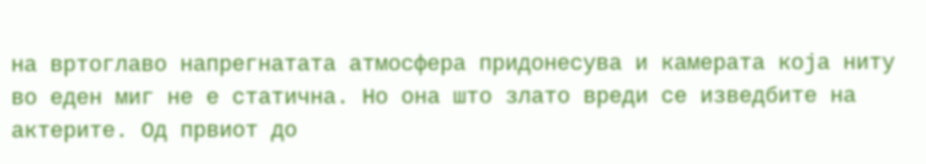на вртоглаво напрегнатата атмосфера придонесува и камерата која ниту во еден миг не е статична. Но она што злато вреди се изведбите на актерите. Од првиот до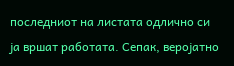последниот на листата одлично си ја вршат работата. Сепак, веројатно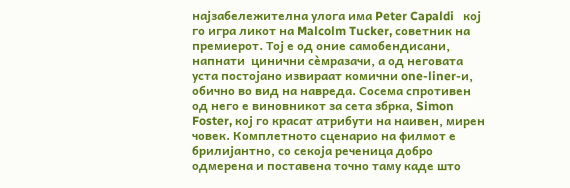најзабележителна улога има Peter Capaldi   кој го игра ликот на Malcolm Tucker, советник на премиерот. Тој е од оние самобендисани, напнати  цинични сèмразачи, а од неговата уста постојано извираат комични one-liner-и, обично во вид на навреда. Сосема спротивен од него е виновникот за сета збрка, Simon Foster, кој го красат атрибути на наивен, мирен човек. Комплетното сценарио на филмот е брилијантно, со секоја реченица добро одмерена и поставена точно таму каде што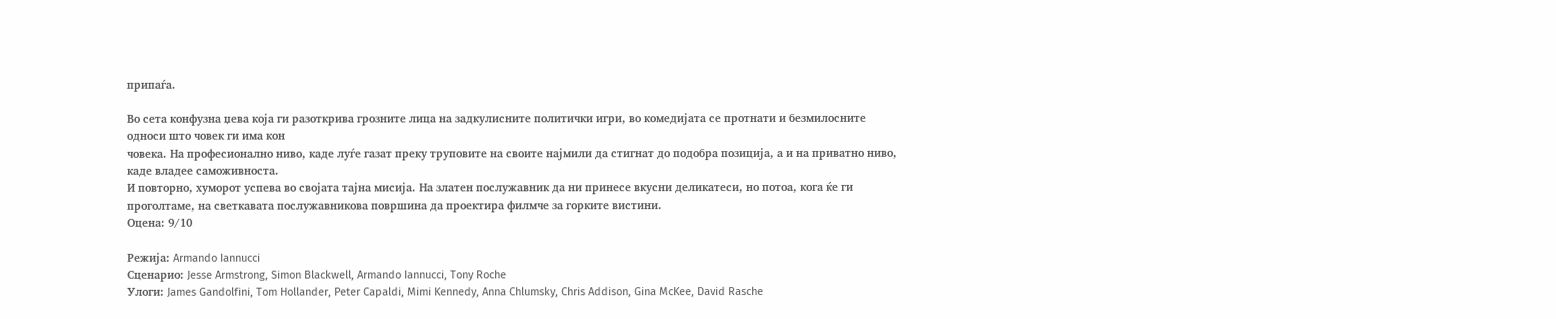припаѓа.

Во сета конфузна џева која ги разоткрива грозните лица на задкулисните политички игри, во комедијата се протнати и безмилосните односи што човек ги има кон
човека. На професионално ниво, каде луѓе газат преку труповите на своите најмили да стигнат до подобра позиција, а и на приватно ниво, каде владее саможивноста.
И повторно, хуморот успева во својата тајна мисија. На златен послужавник да ни принесе вкусни деликатеси, но потоа, кога ќе ги проголтаме, на светкавата послужавникова површина да проектира филмче за горките вистини.
Оцена: 9/10

Режија: Armando Iannucci
Сценарио: Jesse Armstrong, Simon Blackwell, Armando Iannucci, Tony Roche
Улоги: James Gandolfini, Tom Hollander, Peter Capaldi, Mimi Kennedy, Anna Chlumsky, Chris Addison, Gina McKee, David Rasche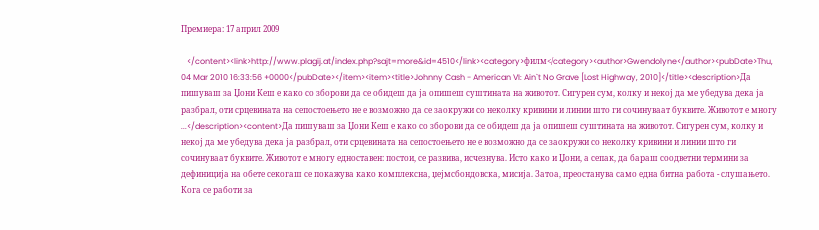Премиера: 17 април 2009

   </content><link>http://www.plagij.at/index.php?sajt=more&id=4510</link><category>филм</category><author>Gwendolyne</author><pubDate>Thu, 04 Mar 2010 16:33:56 +0000</pubDate></item><item><title>Johnny Cash - American VI: Ain`t No Grave [Lost Highway, 2010]</title><description>Да пишуваш за Џони Кеш е како со зборови да се обидеш да ја опишеш суштината на животот. Сигурен сум, колку и некој да ме убедува дека ја разбрал, оти срцевината на сепостоењето не е возможно да се заокружи со неколку кривини и линии што ги сочинуваат буквите. Животот е многу  ...</description><content>Да пишуваш за Џони Кеш е како со зборови да се обидеш да ја опишеш суштината на животот. Сигурен сум, колку и некој да ме убедува дека ја разбрал, оти срцевината на сепостоењето не е возможно да се заокружи со неколку кривини и линии што ги сочинуваат буквите. Животот е многу едноставен: постои, се развива, исчезнува. Исто како и Џони, а сепак, да бараш соодветни термини за дефиниција на обете секогаш се покажува како комплексна, џејмсбондовска, мисија. Затоа, преостанува само една битна работа - слушањето. Кога се работи за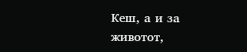Кеш, а и за животот,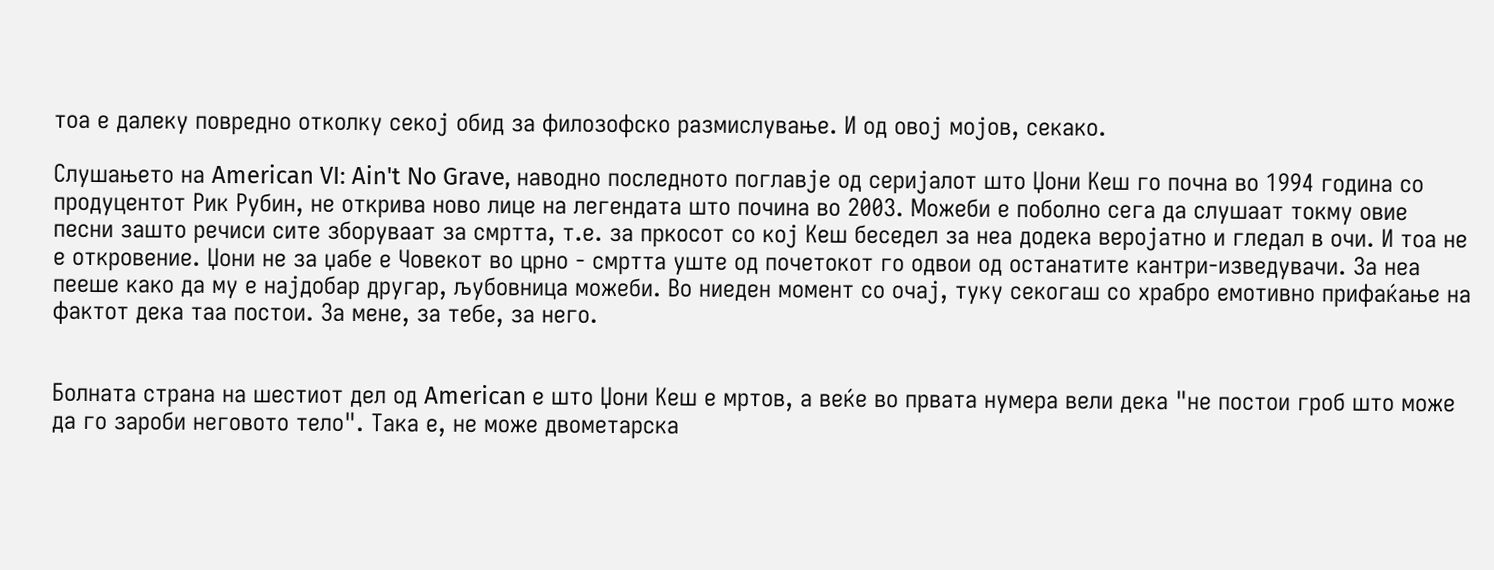тоа е далеку повредно отколку секој обид за филозофско размислување. И од овој мојов, секако.

Слушањето на American VI: Ain't No Grave, наводно последното поглавје од серијалот што Џони Кеш го почна во 1994 година со продуцентот Рик Рубин, не открива ново лице на легендата што почина во 2003. Можеби е поболно сега да слушаат токму овие песни зашто речиси сите зборуваат за смртта, т.е. за пркосот со кој Кеш беседел за неа додека веројатно и гледал в очи. И тоа не е откровение. Џони не за џабе е Човекот во црно - смртта уште од почетокот го одвои од останатите кантри-изведувачи. За неа пееше како да му е најдобар другар, љубовница можеби. Во ниеден момент со очај, туку секогаш со храбро емотивно прифаќање на фактот дека таа постои. За мене, за тебе, за него.


Болната страна на шестиот дел од American е што Џони Кеш е мртов, а веќе во првата нумера вели дека "не постои гроб што може да го зароби неговото тело". Така е, не може двометарска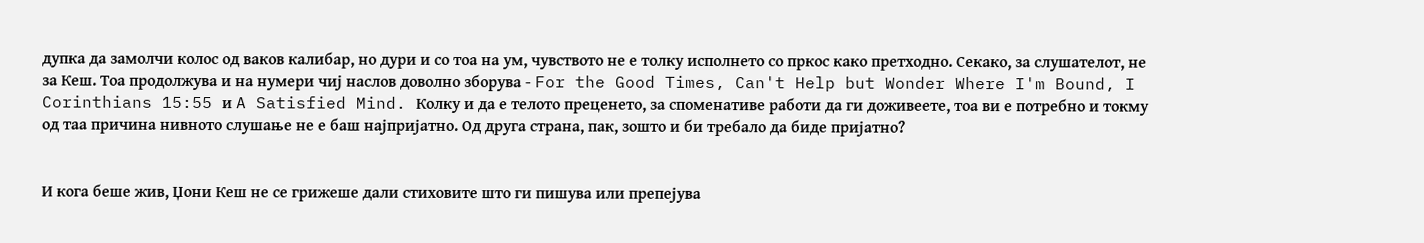дупка да замолчи колос од ваков калибар, но дури и со тоа на ум, чувството не е толку исполнето со пркос како претходно. Секако, за слушателот, не за Кеш. Тоа продолжува и на нумери чиј наслов доволно зборува - For the Good Times, Can't Help but Wonder Where I'm Bound, I Corinthians 15:55 и A Satisfied Mind. Колку и да е телото преценето, за споменативе работи да ги доживеете, тоа ви е потребно и токму од таа причина нивното слушање не е баш најпријатно. Од друга страна, пак, зошто и би требало да биде пријатно?


И кога беше жив, Џони Кеш не се грижеше дали стиховите што ги пишува или препејува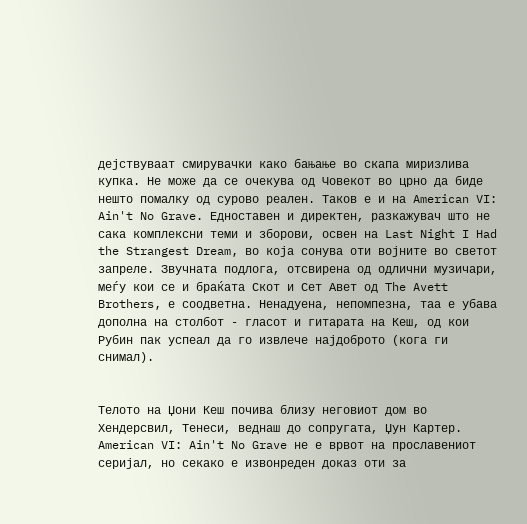дејствуваат смирувачки како бањање во скапа миризлива купка. Не може да се очекува од Човекот во црно да биде нешто помалку од сурово реален. Таков е и на American VI: Ain't No Grave. Едноставен и директен, разкажувач што не сака комплексни теми и зборови, освен на Last Night I Had the Strangest Dream, во која сонува оти војните во светот запреле. Звучната подлога, отсвирена од одлични музичари, меѓу кои се и браќата Скот и Сет Авет од The Avett Brothers, е соодветна. Ненадуена, непомпезна, таа е убава дополна на столбот - гласот и гитарата на Кеш, од кои Рубин пак успеал да го извлече најдоброто (кога ги снимал).


Телото на Џони Кеш почива близу неговиот дом во Хендерсвил, Тенеси, веднаш до сопругата, Џун Картер. American VI: Ain't No Grave не е врвот на прославениот серијал, но секако е извонреден доказ оти за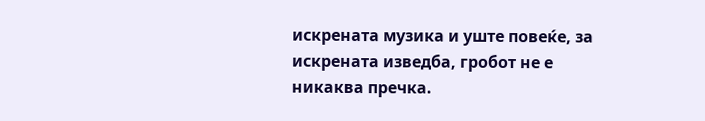искрената музика и уште повеќе, за искрената изведба, гробот не е никаква пречка.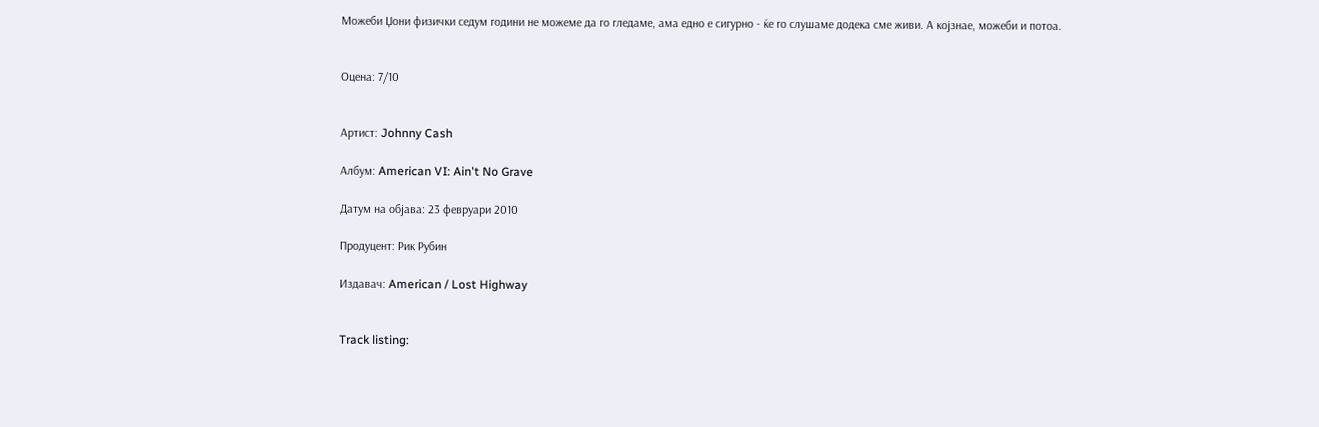Можеби Џони физички седум години не можеме да го гледаме, ама едно е сигурно - ќе го слушаме додека сме живи. А којзнае, можеби и потоа.


Оцена: 7/10


Артист: Johnny Cash

Албум: American VI: Ain't No Grave

Датум на објава: 23 февруари 2010

Продуцент: Рик Рубин

Издавач: American / Lost Highway


Track listing: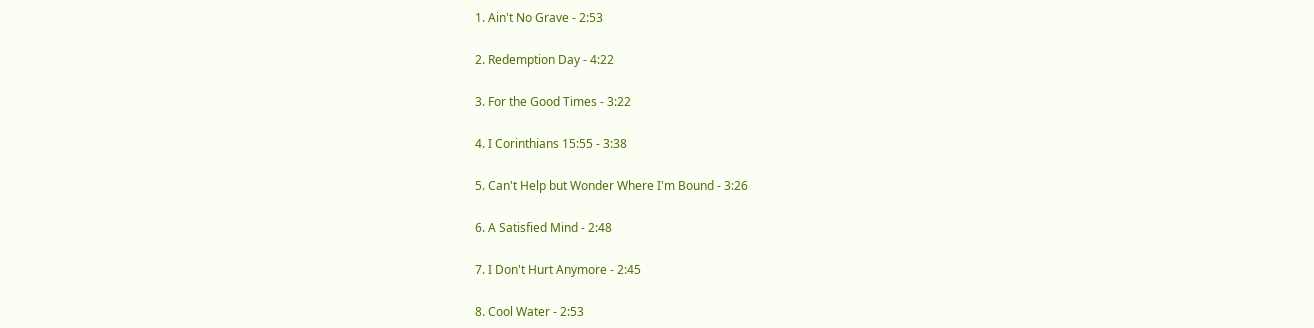1. Ain't No Grave - 2:53

2. Redemption Day - 4:22

3. For the Good Times - 3:22

4. I Corinthians 15:55 - 3:38

5. Can't Help but Wonder Where I'm Bound - 3:26

6. A Satisfied Mind - 2:48

7. I Don't Hurt Anymore - 2:45

8. Cool Water - 2:53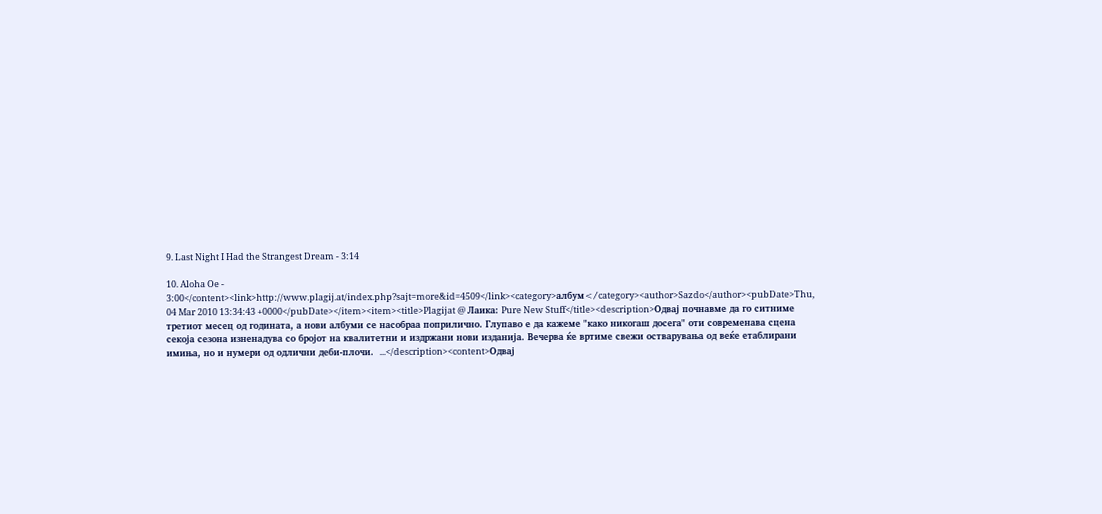9. Last Night I Had the Strangest Dream - 3:14

10. Aloha Oe - 3:00</content><link>http://www.plagij.at/index.php?sajt=more&id=4509</link><category>албум</category><author>Sazdo</author><pubDate>Thu, 04 Mar 2010 13:34:43 +0000</pubDate></item><item><title>Plagijat @ Лаика: Pure New Stuff</title><description>Одвај почнавме да го ситниме третиот месец од годината, а нови албуми се насобраа поприлично. Глупаво е да кажеме "како никогаш досега" оти современава сцена секоја сезона изненадува со бројот на квалитетни и издржани нови изданија. Вечерва ќе вртиме свежи остварувања од веќе етаблирани имиња, но и нумери од одлични деби-плочи.  ...</description><content>Одвај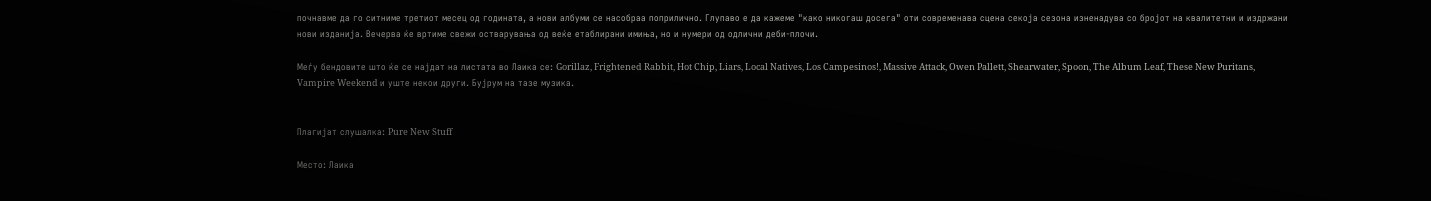почнавме да го ситниме третиот месец од годината, а нови албуми се насобраа поприлично. Глупаво е да кажеме "како никогаш досега" оти современава сцена секоја сезона изненадува со бројот на квалитетни и издржани нови изданија. Вечерва ќе вртиме свежи остварувања од веќе етаблирани имиња, но и нумери од одлични деби-плочи.

Меѓу бендовите што ќе се најдат на листата во Лаика се: Gorillaz, Frightened Rabbit, Hot Chip, Liars, Local Natives, Los Campesinos!, Massive Attack, Owen Pallett, Shearwater, Spoon, The Album Leaf, These New Puritans, Vampire Weekend и уште некои други. Бујрум на тазе музика.


Плагијат слушалка: Pure New Stuff

Место: Лаика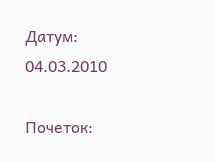Датум: 04.03.2010

Почеток: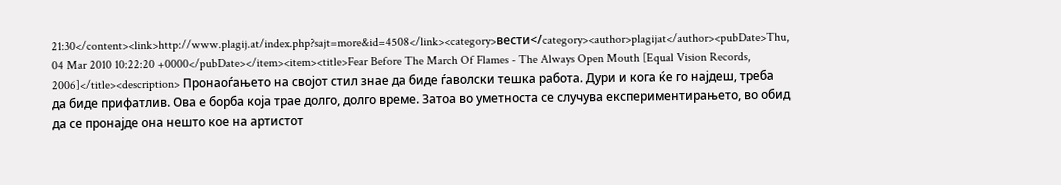21:30</content><link>http://www.plagij.at/index.php?sajt=more&id=4508</link><category>вести</category><author>plagijat</author><pubDate>Thu, 04 Mar 2010 10:22:20 +0000</pubDate></item><item><title>Fear Before The March Of Flames - The Always Open Mouth [Equal Vision Records, 2006]</title><description> Пронаоѓањето на својот стил знае да биде ѓаволски тешка работа. Дури и кога ќе го најдеш, треба да биде прифатлив. Ова е борба која трае долго, долго време. Затоа во уметноста се случува експериментирањето, во обид да се пронајде она нешто кое на артистот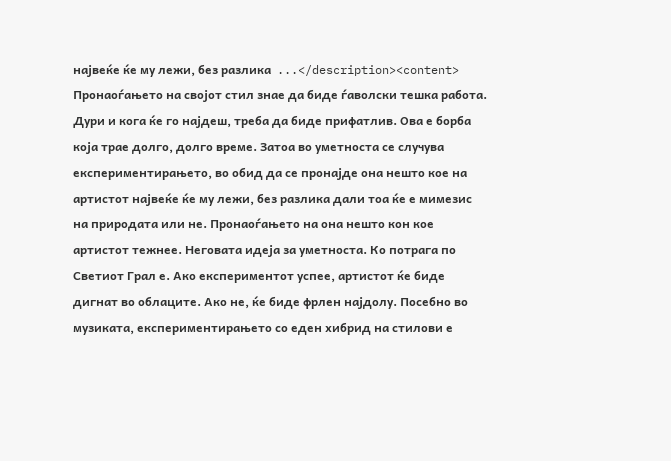највеќе ќе му лежи, без разлика  ...</description><content> Пронаоѓањето на својот стил знае да биде ѓаволски тешка работа. Дури и кога ќе го најдеш, треба да биде прифатлив. Ова е борба која трае долго, долго време. Затоа во уметноста се случува експериментирањето, во обид да се пронајде она нешто кое на артистот највеќе ќе му лежи, без разлика дали тоа ќе е мимезис на природата или не. Пронаоѓањето на она нешто кон кое артистот тежнее. Неговата идеја за уметноста. Ко потрага по Светиот Грал е. Ако експериментот успее, артистот ќе биде дигнат во облаците. Ако не, ќе биде фрлен најдолу. Посебно во музиката, експериментирањето со еден хибрид на стилови е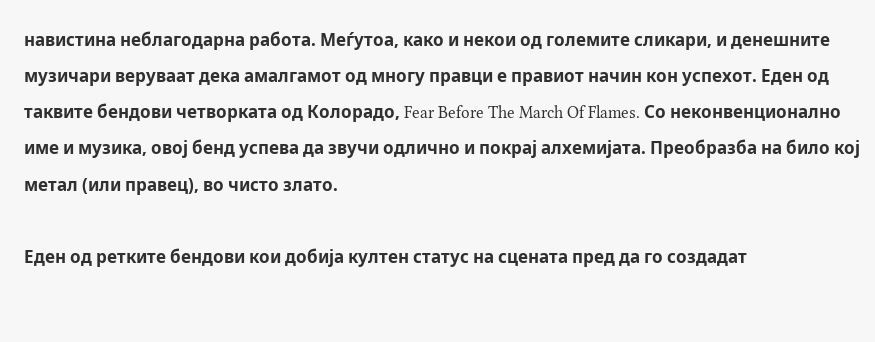навистина неблагодарна работа. Меѓутоа, како и некои од големите сликари, и денешните музичари веруваат дека амалгамот од многу правци е правиот начин кон успехот. Еден од таквите бендови четворката од Колорадо, Fear Before The March Of Flames. Со неконвенционално име и музика, овој бенд успева да звучи одлично и покрај алхемијата. Преобразба на било кој метал (или правец), во чисто злато.

Еден од ретките бендови кои добија култен статус на сцената пред да го создадат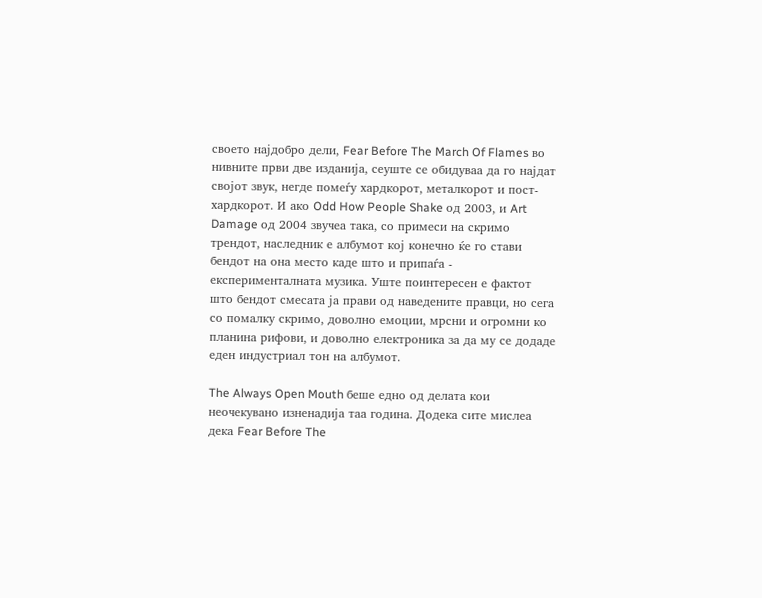своето најдобро дели, Fear Before The March Of Flames во нивните први две изданија, сеуште се обидуваа да го најдат својот звук, негде помеѓу хардкорот, металкорот и пост-хардкорот. И ако Odd How People Shake од 2003, и Art Damage од 2004 звучеа така, со примеси на скримо трендот, наследник е албумот кој конечно ќе го стави бендот на она место каде што и припаѓа - експерименталната музика. Уште поинтересен е фактот што бендот смесата ја прави од наведените правци, но сега со помалку скримо, доволно емоции, мрсни и огромни ко планина рифови, и доволно електроника за да му се додаде еден индустриал тон на албумот.

The Always Open Mouth беше едно од делата кои неочекувано изненадија таа година. Додека сите мислеа дека Fear Before The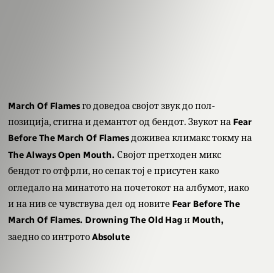March Of Flames го доведоа својот звук до пол-позиција, стигна и демантот од бендот. Звукот на Fear Before The March Of Flames доживеа климакс токму на The Always Open Mouth. Својот претходен микс бендот го отфрли, но сепак тој е присутен како огледало на минатото на почетокот на албумот, иако и на нив се чувствува дел од новите Fear Before The March Of Flames. Drowning The Old Hag и Mouth, заедно со интрото Absolute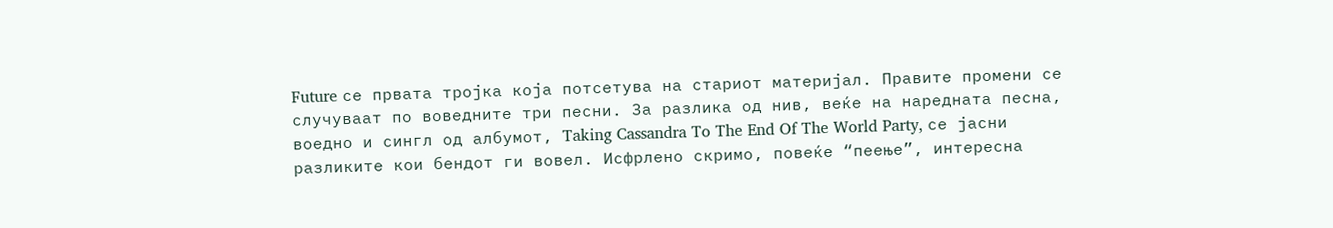Future се првата тројка која потсетува на стариот материјал. Правите промени се случуваат по воведните три песни. За разлика од нив, веќе на наредната песна, воедно и сингл од албумот, Taking Cassandra To The End Of The World Party, се јасни разликите кои бендот ги вовел. Исфрлено скримо, повеќе “пеење”, интересна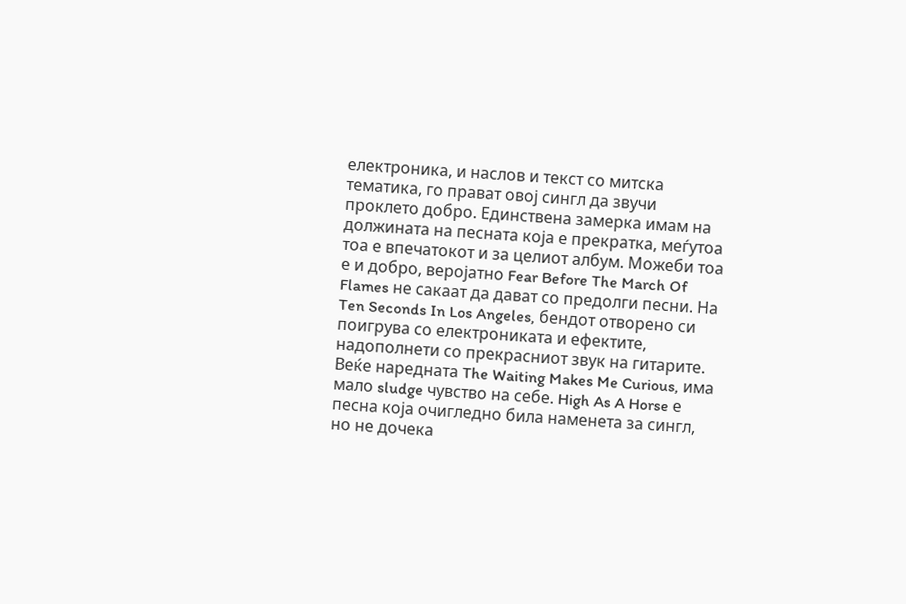електроника, и наслов и текст со митска тематика, го прават овој сингл да звучи проклето добро. Единствена замерка имам на должината на песната која е прекратка, меѓутоа тоа е впечатокот и за целиот албум. Можеби тоа е и добро, веројатно Fear Before The March Of Flames не сакаат да дават со предолги песни. На Ten Seconds In Los Angeles, бендот отворено си поигрува со електрониката и ефектите, надополнети со прекрасниот звук на гитарите. Веќе наредната The Waiting Makes Me Curious, има мало sludge чувство на себе. High As A Horse е песна која очигледно била наменета за сингл, но не дочека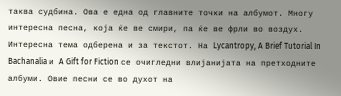таква судбина. Ова е една од главните точки на албумот. Многу интересна песна, која ќе ве смири, па ќе ве фрли во воздух. Интересна тема одберена и за текстот. На Lycantropy, A Brief Tutorial In Bachanalia и A Gift for Fiction се очигледни влијанијата на претходните албуми. Овие песни се во духот на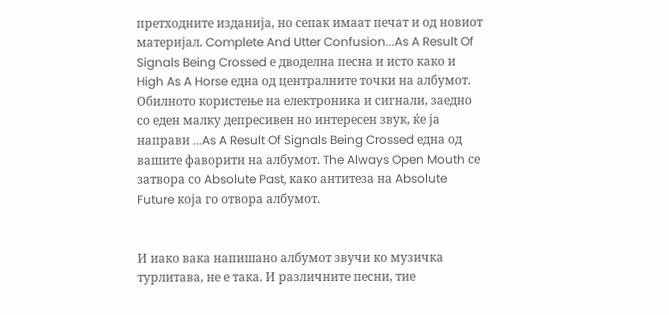претходните изданија, но сепак имаат печат и од новиот материјал. Complete And Utter Confusion...As A Result Of Signals Being Crossed е дводелна песна и исто како и High As A Horse една од централните точки на албумот. Обилното користење на електроника и сигнали, заедно со еден малку депресивен но интересен звук, ќе ја направи ...As A Result Of Signals Being Crossed една од вашите фаворити на албумот. The Always Open Mouth се затвора со Absolute Past, како антитеза на Absolute Future која го отвора албумот.


И иако вака напишано албумот звучи ко музичка турлитава, не е така. И различните песни, тие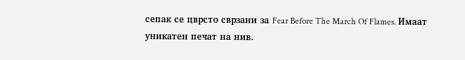сепак се цврсто сврзани за Fear Before The March Of Flames. Имаат уникатен печат на нив.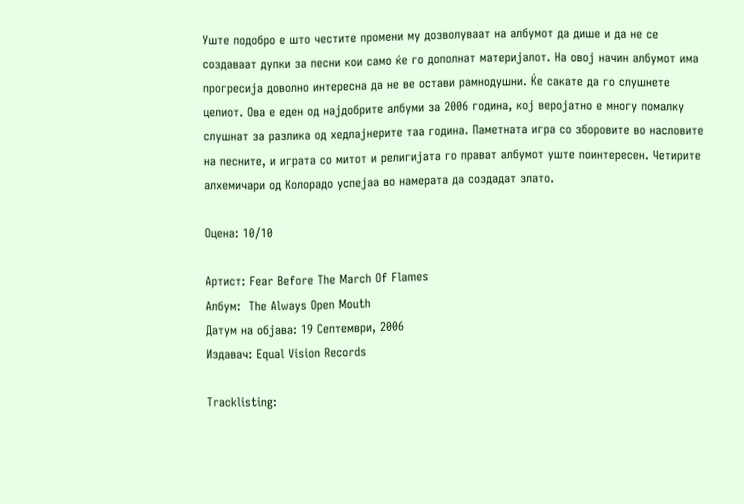Уште подобро е што честите промени му дозволуваат на албумот да дише и да не се создаваат дупки за песни кои само ќе го дополнат материјалот. На овој начин албумот има прогресија доволно интересна да не ве остави рамнодушни. Ќе сакате да го слушнете целиот. Ова е еден од најдобрите албуми за 2006 година, кој веројатно е многу помалку слушнат за разлика од хедлајнерите таа година. Паметната игра со зборовите во насловите на песните, и играта со митот и религијата го прават албумот уште поинтересен. Четирите алхемичари од Колорадо успејаа во намерата да создадат злато.

Оцена: 10/10

Артист: Fear Before The March Of Flames
Албум:  The Always Open Mouth
Датум на објава: 19 Септември, 2006
Издавач: Equal Vision Records

Tracklisting: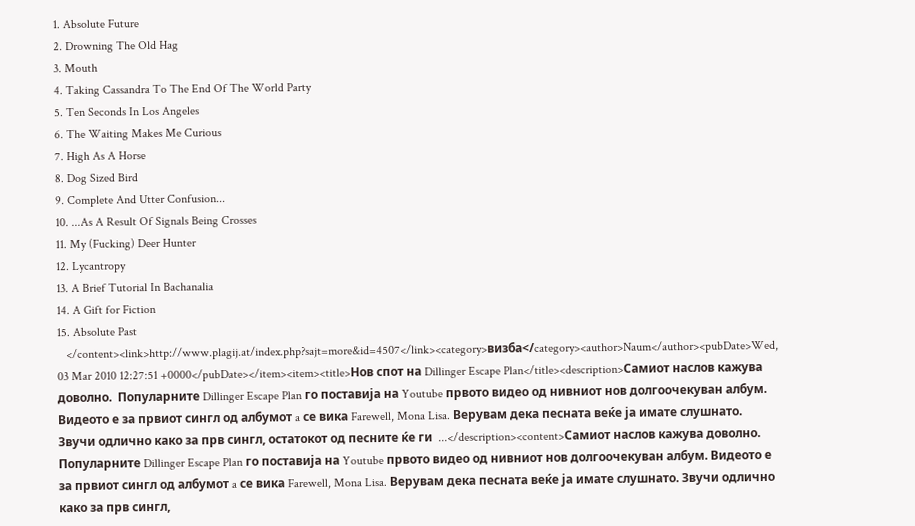1. Absolute Future
2. Drowning The Old Hag
3. Mouth
4. Taking Cassandra To The End Of The World Party
5. Ten Seconds In Los Angeles
6. The Waiting Makes Me Curious
7. High As A Horse
8. Dog Sized Bird
9. Complete And Utter Confusion...
10. ...As A Result Of Signals Being Crosses
11. My (Fucking) Deer Hunter
12. Lycantropy
13. A Brief Tutorial In Bachanalia
14. A Gift for Fiction
15. Absolute Past
   </content><link>http://www.plagij.at/index.php?sajt=more&id=4507</link><category>визба</category><author>Naum</author><pubDate>Wed, 03 Mar 2010 12:27:51 +0000</pubDate></item><item><title>Нов спот на Dillinger Escape Plan</title><description>Самиот наслов кажува доволно.  Популарните Dillinger Escape Plan го поставија на Youtube првото видео од нивниот нов долгоочекуван албум. Видеото е за првиот сингл од албумот a се вика Farewell, Mona Lisa. Верувам дека песната веќе ја имате слушнато. Звучи одлично како за прв сингл, остатокот од песните ќе ги  ...</description><content>Самиот наслов кажува доволно.  Популарните Dillinger Escape Plan го поставија на Youtube првото видео од нивниот нов долгоочекуван албум. Видеото е за првиот сингл од албумот a се вика Farewell, Mona Lisa. Верувам дека песната веќе ја имате слушнато. Звучи одлично како за прв сингл,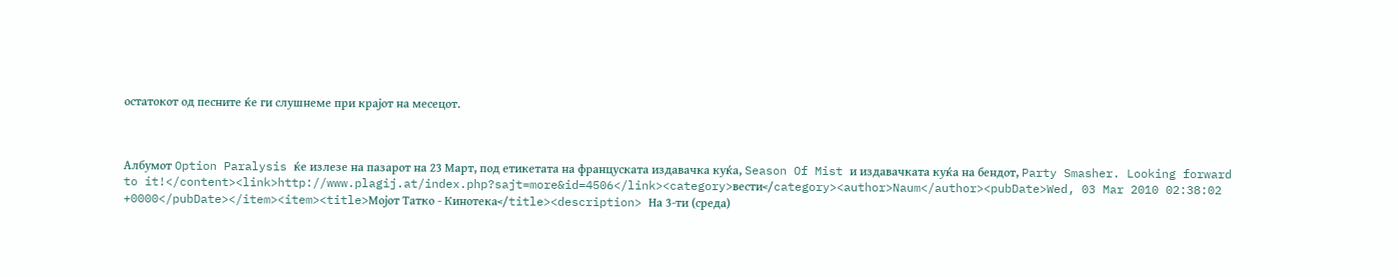остатокот од песните ќе ги слушнеме при крајот на месецот.



Албумот Option Paralysis ќе излезе на пазарот на 23 Март, под етикетата на француската издавачка куќа, Season Of Mist и издавачката куќа на бендот, Party Smasher. Looking forward to it!</content><link>http://www.plagij.at/index.php?sajt=more&id=4506</link><category>вести</category><author>Naum</author><pubDate>Wed, 03 Mar 2010 02:38:02 +0000</pubDate></item><item><title>Мојот Татко - Кинотека</title><description> На 3-ти (среда)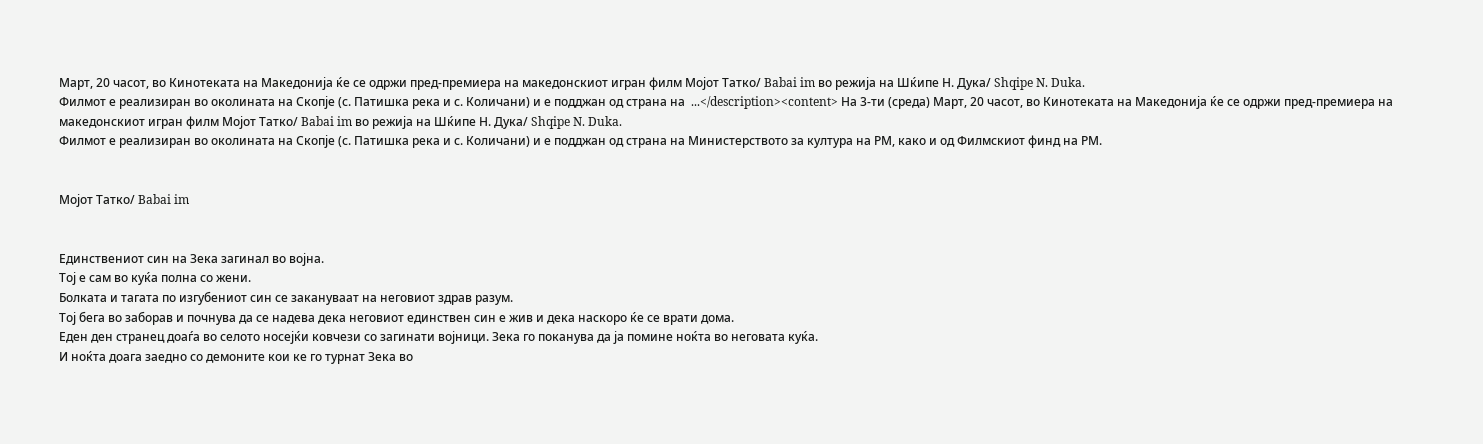Март, 20 часот, во Кинотеката на Македонија ќе се одржи пред-премиера на македонскиот игран филм Мојот Татко/ Babai im во режија на Шќипе Н. Дука/ Shqipe N. Duka.
Филмот е реализиран во околината на Скопје (с. Патишка река и с. Количани) и е подджан од страна на  ...</description><content> На 3-ти (среда) Март, 20 часот, во Кинотеката на Македонија ќе се одржи пред-премиера на македонскиот игран филм Мојот Татко/ Babai im во режија на Шќипе Н. Дука/ Shqipe N. Duka.
Филмот е реализиран во околината на Скопје (с. Патишка река и с. Количани) и е подджан од страна на Министерството за култура на РМ, како и од Филмскиот финд на РМ.


Мојот Татко/ Babai im


Единствениот син на Зека загинал во војна.
Тој е сам во куќа полна со жени.
Болката и тагата по изгубениот син се закануваат на неговиот здрав разум.
Тој бега во заборав и почнува да се надева дека неговиот единствен син е жив и дека наскоро ќе се врати дома.
Еден ден странец доаѓа во селото носејќи ковчези со загинати војници. Зека го поканува да ја помине ноќта во неговата куќа.
И ноќта доага заедно со демоните кои ке го турнат Зека во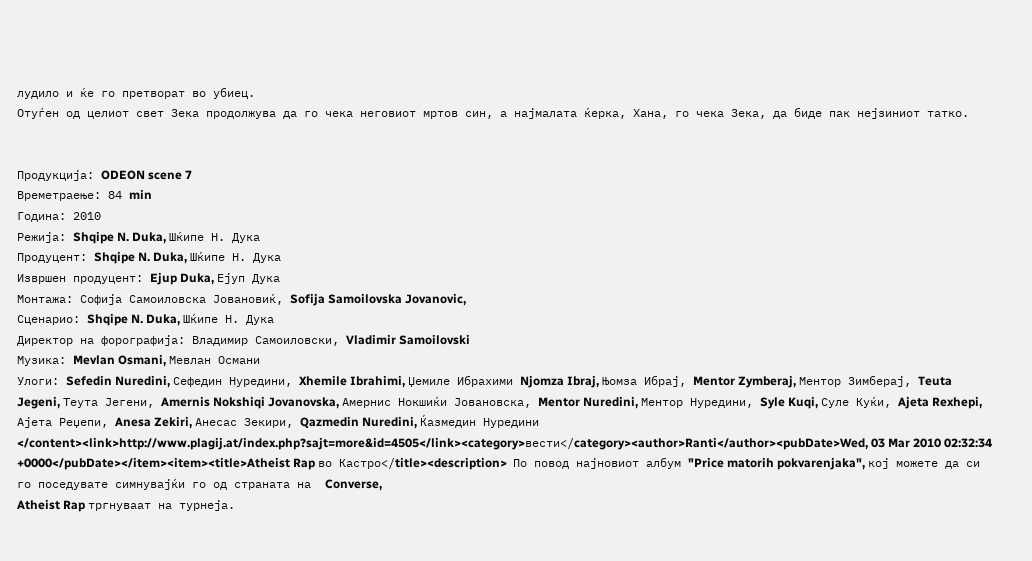лудило и ќе го претворат во убиец.
Отуѓен од целиот свет Зека продолжува да го чека неговиот мртов син, а најмалата ќерка, Хана, го чека Зека, да биде пак нејзиниот татко.


Продукција: ODEON scene 7
Времетраење: 84 min
Година: 2010
Режија: Shqipe N. Duka, Шќипе Н. Дука
Продуцент: Shqipe N. Duka, Шќипе Н. Дука
Извршен продуцент: Ejup Duka, Ејуп Дука
Монтажа: Софија Самоиловска Јовановиќ, Sofija Samoilovska Jovanovic,
Сценарио: Shqipe N. Duka, Шќипе Н. Дука
Директор на форографија: Владимир Самоиловски, Vladimir Samoilovski
Музика: Mevlan Osmani, Мевлан Османи
Улоги: Sefedin Nuredini, Сефедин Нуредини, Xhemile Ibrahimi, Џемиле Ибрахими Njomza Ibraj, Њомза Ибрај, Mentor Zymberaj, Ментор Зимберај, Teuta Jegeni, Теута Јегени, Amernis Nokshiqi Jovanovska, Амернис Нокшиќи Јовановска, Mentor Nuredini, Ментор Нуредини, Syle Kuqi, Суле Куќи, Ajeta Rexhepi, Ајета Реџепи, Anesa Zekiri, Анесас Зекири, Qazmedin Nuredini, Ќазмедин Нуредини
</content><link>http://www.plagij.at/index.php?sajt=more&id=4505</link><category>вести</category><author>Ranti</author><pubDate>Wed, 03 Mar 2010 02:32:34 +0000</pubDate></item><item><title>Atheist Rap во Кастро</title><description>  По повод најновиот албум "Price matorih pokvarenjaka", кој можете да си го поседувате симнувајќи го од страната на  Converse,
Atheist Rap тргнуваат на турнеја.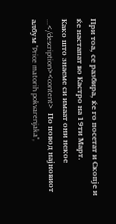При тоа, се разбира, ќе го посетат и Скопје и ќе настапат во Кастро на 19ти Март.
Како што знаеме си имаат они некое  ...</description><content>  По повод најновиот албум "Price matorih pokvarenjaka",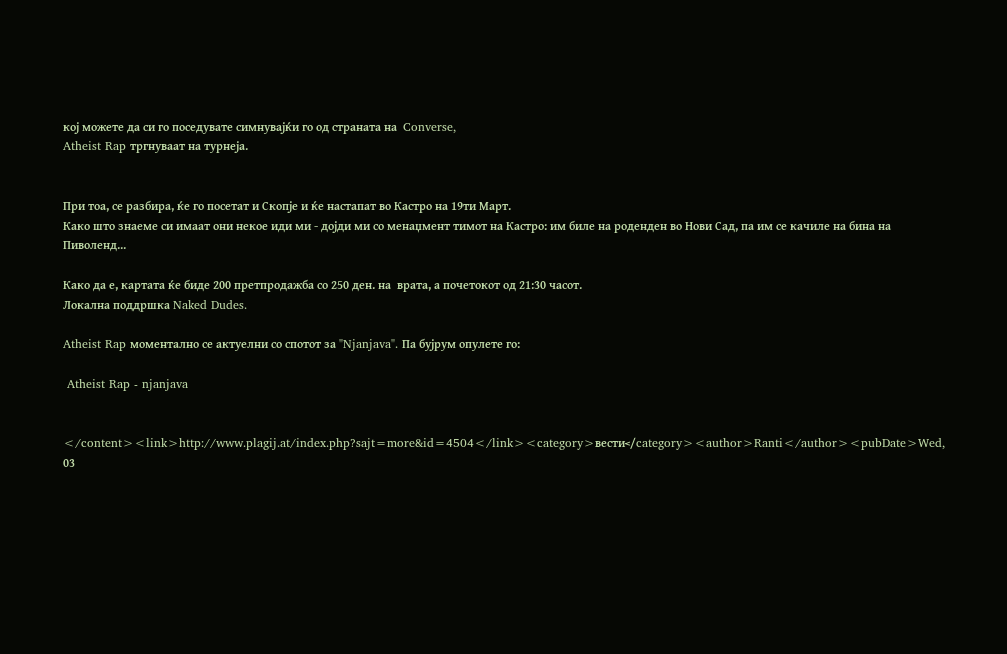кој можете да си го поседувате симнувајќи го од страната на  Converse,
Atheist Rap тргнуваат на турнеја.


При тоа, се разбира, ќе го посетат и Скопје и ќе настапат во Кастро на 19ти Март.
Како што знаеме си имаат они некое иди ми - дојди ми со менаџмент тимот на Кастро: им биле на роденден во Нови Сад, па им се качиле на бина на Пиволенд...

Како да е, картата ќе биде 200 претпродажба со 250 ден. на  врата, а почетокот од 21:30 часот.
Локална поддршка Naked Dudes.

Atheist Rap моментално се актуелни со спотот за "Njanjava". Па бујрум опулете го:

 Atheist Rap - njanjava


</content><link>http://www.plagij.at/index.php?sajt=more&id=4504</link><category>вести</category><author>Ranti</author><pubDate>Wed, 03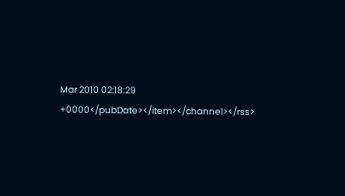Mar 2010 02:18:29 +0000</pubDate></item></channel></rss>